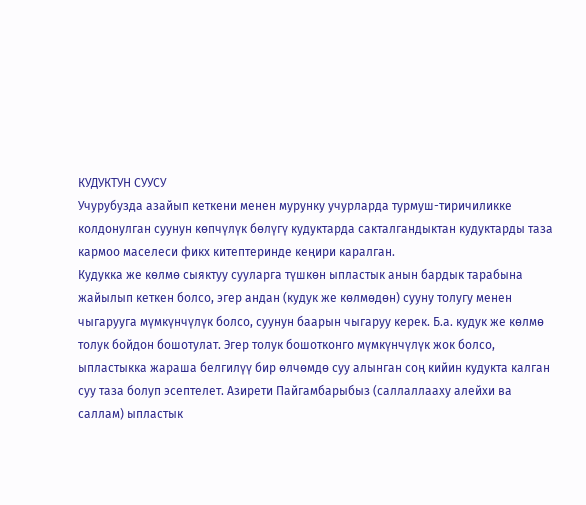КУДУКТУН СУУСУ
Учурубузда азайып кеткени менен мурунку учурларда турмуш-тиричиликке колдонулган суунун көпчүлүк бөлүгү кудуктарда сакталгандыктан кудуктарды таза кармоо маселеси фикх китептеринде кеңири каралган.
Кудукка же көлмө сыяктуу сууларга түшкөн ыпластык анын бардык тарабына жайылып кеткен болсо, эгер андан (кудук же көлмөдөн) сууну толугу менен чыгарууга мүмкүнчүлүк болсо, суунун баарын чыгаруу керек. Б.а. кудук же көлмө толук бойдон бошотулат. Эгер толук бошотконго мүмкүнчүлүк жок болсо, ыпластыкка жараша белгилүү бир өлчөмдө суу алынган соң кийин кудукта калган суу таза болуп эсептелет. Азирети Пайгамбарыбыз (саллаллааху алейхи ва саллам) ыпластык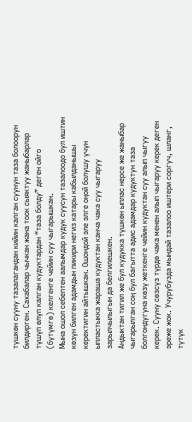түшкөн сууну тазалагандан кийин калган суунун таза болоорун билдирген. Сахабалар чычкан жана тоок сыяктуу жаныбарлар түшүп өлүп калган кудуктардан “таза болду” деген ойго (бүтүмгө) келгенге чейин суу чыгарышкан.
Мына ошол себептен аалымдар кудук суусун тазалоодо бул иштин көзүн билген адамдын пикири негиз катары кабылданышы керектигин айтышкан. Ошондой эле элге оңой болушу үчүн ыпластыкка жараша кудуктан канча чака суу чыгаруу зарылчылыгын да белгилешкен.
Андыктан тигил же бул кудукка түшкөн ыплас нерсе же жаныбар чыгарылган соң бул багытта адис адамдар кудуктун таза болгондугуна көзү жеткенге чейин кудуктан суу алып чыгуу керек. Сууну сөзсүз түрдө чака менен алып чыгаруу керек деген эреже жок. Учурубузда мындай тазалоо иштери соргуч, шланг, түтүк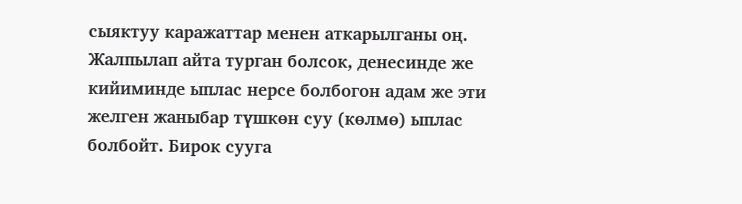сыяктуу каражаттар менен аткарылганы оң.
Жалпылап айта турган болсок, денесинде же кийиминде ыплас нерсе болбогон адам же эти желген жаныбар түшкөн суу (көлмө) ыплас болбойт. Бирок сууга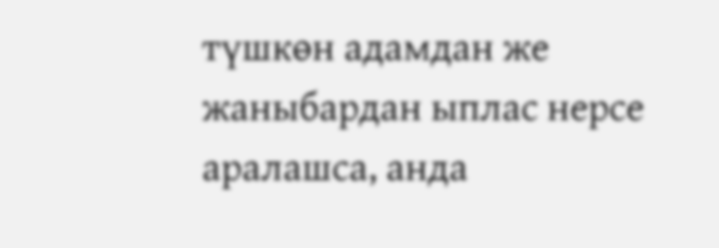түшкөн адамдан же жаныбардан ыплас нерсе аралашса, анда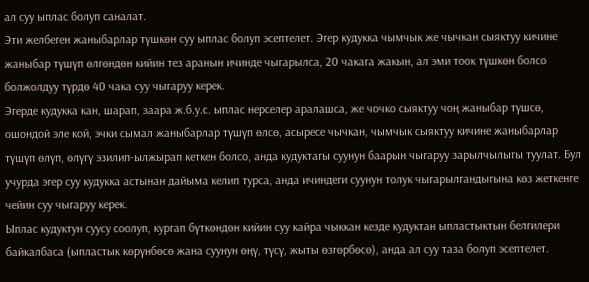ал суу ыплас болуп саналат.
Эти желбеген жаныбарлар түшкөн суу ыплас болуп эсептелет. Эгер кудукка чымчык же чычкан сыяктуу кичине жаныбар түшүп өлгөндөн кийин тез аранын ичинде чыгарылса, 20 чакага жакын, ал эми тоок түшкөн болсо болжолдуу түрдө 40 чака суу чыгаруу керек.
Эгерде кудукка кан, шарап, заара ж.б.у.с. ыплас нерселер аралашса, же чочко сыяктуу чоң жаныбар түшсө, ошондой эле кой, эчки сымал жаныбарлар түшүп өлсө, асыресе чычкан, чымчык сыяктуу кичине жаныбарлар түшүп өлүп, өлүгү эзилип-ылжырап кеткен болсо, анда кудуктагы суунун баарын чыгаруу зарылчылыгы туулат. Бул учурда эгер суу кудукка астынан дайыма келип турса, анда ичиндеги суунун толук чыгарылгандыгына көз жеткенге чейин суу чыгаруу керек.
Ыплас кудуктун суусу соолуп, кургап бүткөндөн кийин суу кайра чыккан кезде кудуктан ыпластыктын белгилери байкалбаса (ыпластык көрүнбөсө жана суунун өңү, түсү, жыты өзгөрбөсө), анда ал суу таза болуп эсептелет.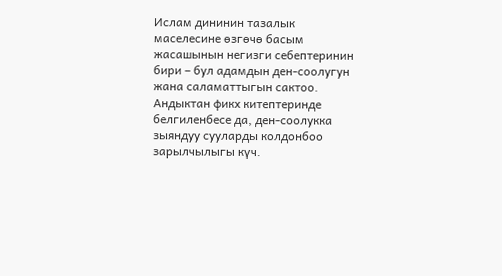Ислам дининин тазалык маселесине өзгөчө басым жасашынын негизги себептеринин бири – бул адамдын ден-соолугун жана саламаттыгын сактоо. Андыктан фикх китептеринде белгиленбесе да, ден-соолукка зыяндуу сууларды колдонбоо зарылчылыгы күч.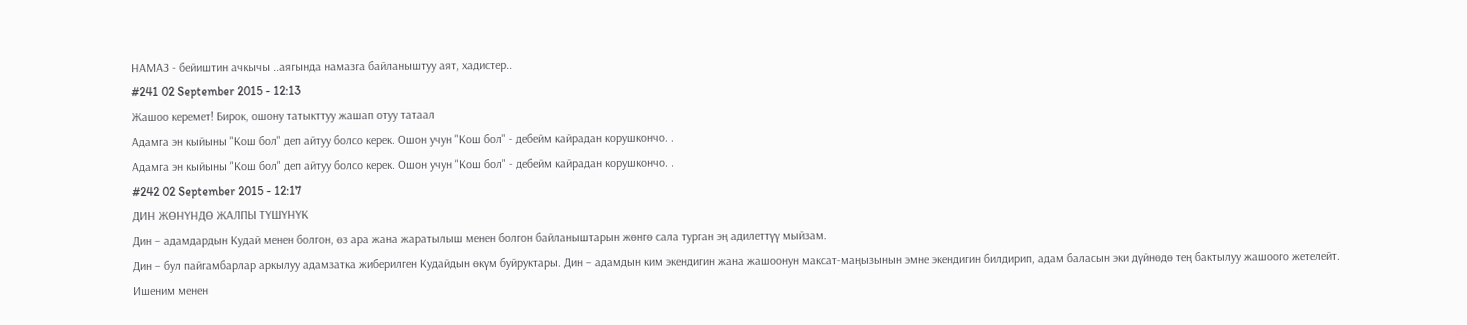НАМАЗ - бейиштин ачкычы ..аягында намазга байланыштуу аят, хадистер..
#241 02 September 2015 - 12:13
Жашоо керемет! Бирок, ошону татыкттуу жашап отуу татаал
Адамга эн кыйыны "Кош бол" деп айтуу болсо керек. Ошон учун "Кош бол" - дебейм кайрадан корушкончо. .
Адамга эн кыйыны "Кош бол" деп айтуу болсо керек. Ошон учун "Кош бол" - дебейм кайрадан корушкончо. .
#242 02 September 2015 - 12:17
ДИН ЖӨНҮНДӨ ЖАЛПЫ ТҮШҮНҮК
Дин – адамдардын Кудай менен болгон, өз ара жана жаратылыш менен болгон байланыштарын жөнгө сала турган эң адилеттүү мыйзам.
Дин – бул пайгамбарлар аркылуу адамзатка жиберилген Кудайдын өкүм буйруктары. Дин – адамдын ким экендигин жана жашоонун максат-маңызынын эмне экендигин билдирип, адам баласын эки дүйнөдө тең бактылуу жашоого жетелейт.
Ишеним менен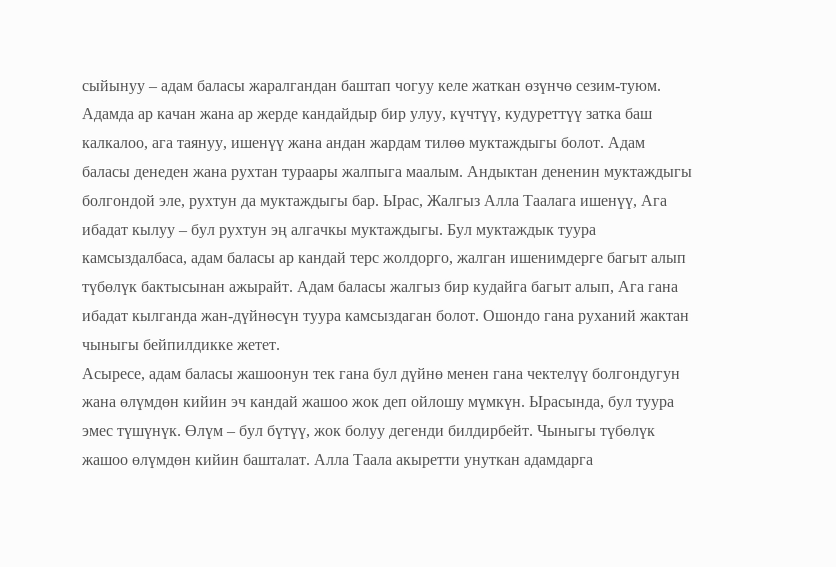сыйынуу – адам баласы жаралгандан баштап чогуу келе жаткан өзүнчө сезим-туюм. Адамда ар качан жана ар жерде кандайдыр бир улуу, күчтүү, кудуреттүү затка баш калкалоо, ага таянуу, ишенүү жана андан жардам тилөө муктаждыгы болот. Адам баласы денеден жана рухтан тураары жалпыга маалым. Андыктан дененин муктаждыгы болгондой эле, рухтун да муктаждыгы бар. Ырас, Жалгыз Алла Таалага ишенүү, Ага ибадат кылуу – бул рухтун эң алгачкы муктаждыгы. Бул муктаждык туура камсыздалбаса, адам баласы ар кандай терс жолдорго, жалган ишенимдерге багыт алып түбөлүк бактысынан ажырайт. Адам баласы жалгыз бир кудайга багыт алып, Ага гана ибадат кылганда жан-дүйнөсүн туура камсыздаган болот. Ошондо гана руханий жактан чыныгы бейпилдикке жетет.
Асыресе, адам баласы жашоонун тек гана бул дүйнө менен гана чектелүү болгондугун жана өлүмдөн кийин эч кандай жашоо жок деп ойлошу мүмкүн. Ырасында, бул туура эмес түшүнүк. Өлүм – бул бүтүү, жок болуу дегенди билдирбейт. Чыныгы түбөлүк жашоо өлүмдөн кийин башталат. Алла Таала акыретти унуткан адамдарга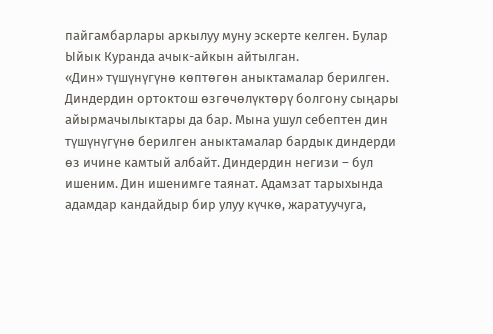пайгамбарлары аркылуу муну эскерте келген. Булар Ыйык Куранда ачык-айкын айтылган.
«Дин» түшүнүгүнө көптөгөн аныктамалар берилген. Диндердин ортоктош өзгөчөлүктөрү болгону сыңары айырмачылыктары да бар. Мына ушул себептен дин түшүнүгүнө берилген аныктамалар бардык диндерди өз ичине камтый албайт. Диндердин негизи – бул ишеним. Дин ишенимге таянат. Адамзат тарыхында адамдар кандайдыр бир улуу күчкө, жаратуучуга,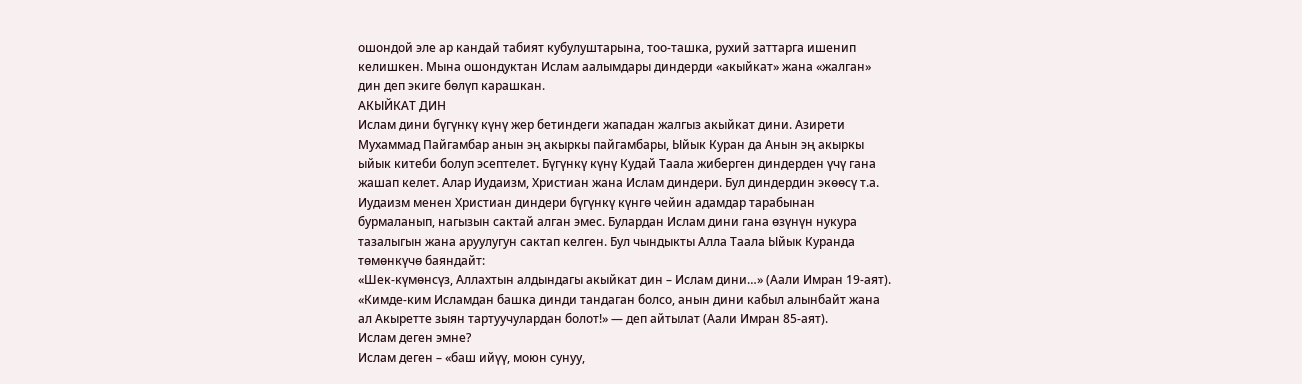ошондой эле ар кандай табият кубулуштарына, тоо-ташка, рухий заттарга ишенип келишкен. Мына ошондуктан Ислам аалымдары диндерди «акыйкат» жана «жалган» дин деп экиге бөлүп карашкан.
АКЫЙКАТ ДИН
Ислам дини бүгүнкү күнү жер бетиндеги жападан жалгыз акыйкат дини. Азирети Мухаммад Пайгамбар анын эң акыркы пайгамбары, Ыйык Куран да Анын эң акыркы ыйык китеби болуп эсептелет. Бүгүнкү күнү Кудай Таала жиберген диндерден үчү гана жашап келет. Алар Иудаизм, Христиан жана Ислам диндери. Бул диндердин экөөсү т.а. Иудаизм менен Христиан диндери бүгүнкү күнгө чейин адамдар тарабынан бурмаланып, нагызын сактай алган эмес. Булардан Ислам дини гана өзүнүн нукура тазалыгын жана аруулугун сактап келген. Бул чындыкты Алла Таала Ыйык Куранда төмөнкүчө баяндайт:
«Шек-күмөнсүз, Аллахтын алдындагы акыйкат дин – Ислам дини…» (Аали Имран 19-аят).
«Кимде-ким Исламдан башка динди тандаган болсо, анын дини кабыл алынбайт жана ал Акыретте зыян тартуучулардан болот!» — деп айтылат (Аали Имран 85-аят).
Ислам деген эмне?
Ислам деген – «баш ийүү, моюн сунуу,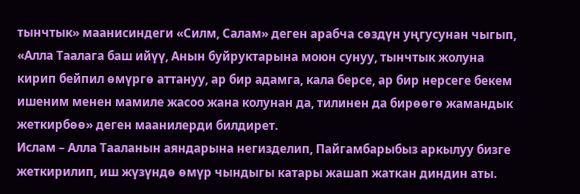тынчтык» маанисиндеги «Силм, Салам» деген арабча сөздүн уңгусунан чыгып, «Алла Таалага баш ийүү, Анын буйруктарына моюн сунуу, тынчтык жолуна кирип бейпил өмүргө аттануу, ар бир адамга, кала берсе, ар бир нерсеге бекем ишеним менен мамиле жасоо жана колунан да, тилинен да бирөөгө жамандык жеткирбөө» деген маанилерди билдирет.
Ислам – Алла Тааланын аяндарына негизделип, Пайгамбарыбыз аркылуу бизге жеткирилип, иш жүзүндө өмүр чындыгы катары жашап жаткан диндин аты.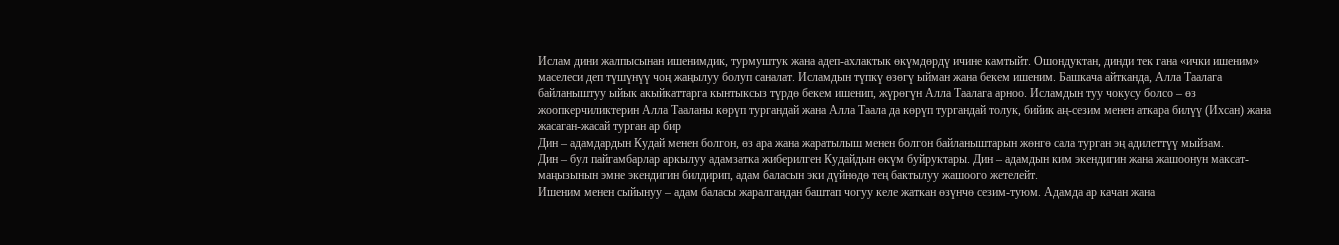Ислам дини жалпысынан ишенимдик, турмуштук жана адеп-ахлактык өкүмдөрдү ичине камтыйт. Ошондуктан, динди тек гана «ички ишеним» маселеси деп түшүнүү чоң жаңылуу болуп саналат. Исламдын түпкү өзөгү ыйман жана бекем ишеним. Башкача айтканда, Алла Таалага байланыштуу ыйык акыйкаттарга кынтыксыз түрдө бекем ишенип, жүрөгүн Алла Таалага арноо. Исламдын туу чокусу болсо – өз жоопкерчиликтерин Алла Тааланы көрүп тургандай жана Алла Таала да көрүп тургандай толук, бийик аң-сезим менен аткара билүү (Ихсан) жана жасаган-жасай турган ар бир
Дин – адамдардын Кудай менен болгон, өз ара жана жаратылыш менен болгон байланыштарын жөнгө сала турган эң адилеттүү мыйзам.
Дин – бул пайгамбарлар аркылуу адамзатка жиберилген Кудайдын өкүм буйруктары. Дин – адамдын ким экендигин жана жашоонун максат-маңызынын эмне экендигин билдирип, адам баласын эки дүйнөдө тең бактылуу жашоого жетелейт.
Ишеним менен сыйынуу – адам баласы жаралгандан баштап чогуу келе жаткан өзүнчө сезим-туюм. Адамда ар качан жана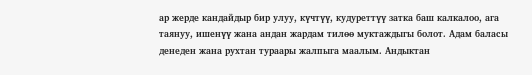ар жерде кандайдыр бир улуу, күчтүү, кудуреттүү затка баш калкалоо, ага таянуу, ишенүү жана андан жардам тилөө муктаждыгы болот. Адам баласы денеден жана рухтан тураары жалпыга маалым. Андыктан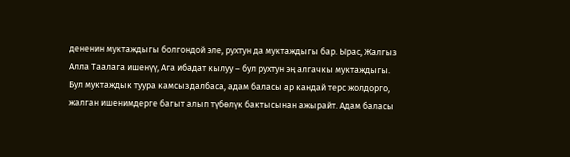дененин муктаждыгы болгондой эле, рухтун да муктаждыгы бар. Ырас, Жалгыз Алла Таалага ишенүү, Ага ибадат кылуу – бул рухтун эң алгачкы муктаждыгы. Бул муктаждык туура камсыздалбаса, адам баласы ар кандай терс жолдорго, жалган ишенимдерге багыт алып түбөлүк бактысынан ажырайт. Адам баласы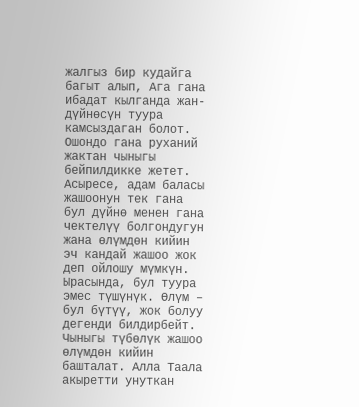жалгыз бир кудайга багыт алып, Ага гана ибадат кылганда жан-дүйнөсүн туура камсыздаган болот. Ошондо гана руханий жактан чыныгы бейпилдикке жетет.
Асыресе, адам баласы жашоонун тек гана бул дүйнө менен гана чектелүү болгондугун жана өлүмдөн кийин эч кандай жашоо жок деп ойлошу мүмкүн. Ырасында, бул туура эмес түшүнүк. Өлүм – бул бүтүү, жок болуу дегенди билдирбейт. Чыныгы түбөлүк жашоо өлүмдөн кийин башталат. Алла Таала акыретти унуткан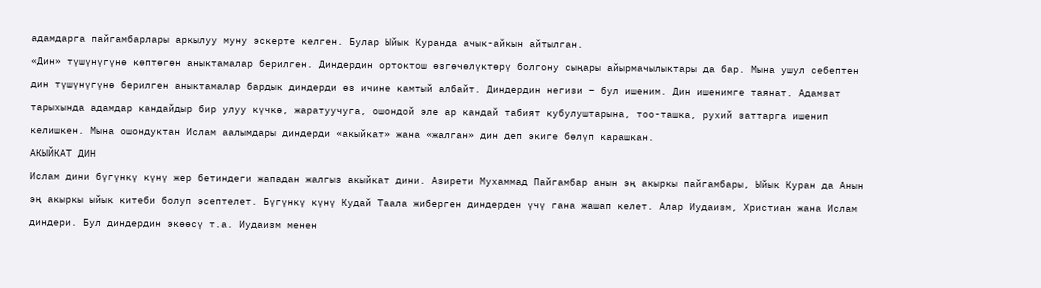адамдарга пайгамбарлары аркылуу муну эскерте келген. Булар Ыйык Куранда ачык-айкын айтылган.
«Дин» түшүнүгүнө көптөгөн аныктамалар берилген. Диндердин ортоктош өзгөчөлүктөрү болгону сыңары айырмачылыктары да бар. Мына ушул себептен дин түшүнүгүнө берилген аныктамалар бардык диндерди өз ичине камтый албайт. Диндердин негизи – бул ишеним. Дин ишенимге таянат. Адамзат тарыхында адамдар кандайдыр бир улуу күчкө, жаратуучуга, ошондой эле ар кандай табият кубулуштарына, тоо-ташка, рухий заттарга ишенип келишкен. Мына ошондуктан Ислам аалымдары диндерди «акыйкат» жана «жалган» дин деп экиге бөлүп карашкан.
АКЫЙКАТ ДИН
Ислам дини бүгүнкү күнү жер бетиндеги жападан жалгыз акыйкат дини. Азирети Мухаммад Пайгамбар анын эң акыркы пайгамбары, Ыйык Куран да Анын эң акыркы ыйык китеби болуп эсептелет. Бүгүнкү күнү Кудай Таала жиберген диндерден үчү гана жашап келет. Алар Иудаизм, Христиан жана Ислам диндери. Бул диндердин экөөсү т.а. Иудаизм менен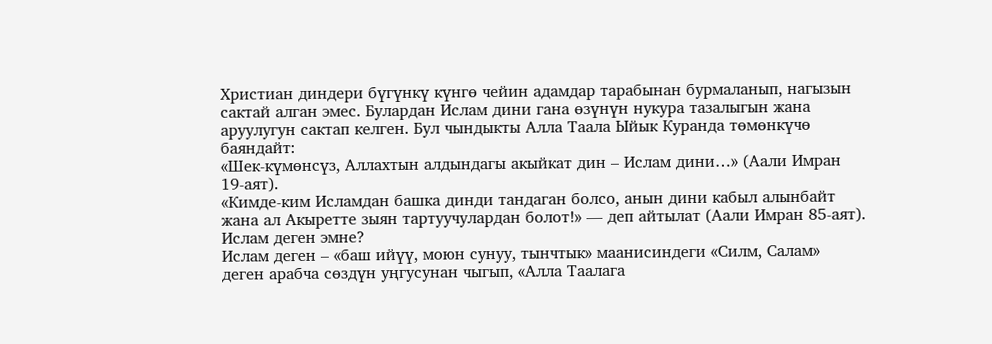Христиан диндери бүгүнкү күнгө чейин адамдар тарабынан бурмаланып, нагызын сактай алган эмес. Булардан Ислам дини гана өзүнүн нукура тазалыгын жана аруулугун сактап келген. Бул чындыкты Алла Таала Ыйык Куранда төмөнкүчө баяндайт:
«Шек-күмөнсүз, Аллахтын алдындагы акыйкат дин – Ислам дини…» (Аали Имран 19-аят).
«Кимде-ким Исламдан башка динди тандаган болсо, анын дини кабыл алынбайт жана ал Акыретте зыян тартуучулардан болот!» — деп айтылат (Аали Имран 85-аят).
Ислам деген эмне?
Ислам деген – «баш ийүү, моюн сунуу, тынчтык» маанисиндеги «Силм, Салам» деген арабча сөздүн уңгусунан чыгып, «Алла Таалага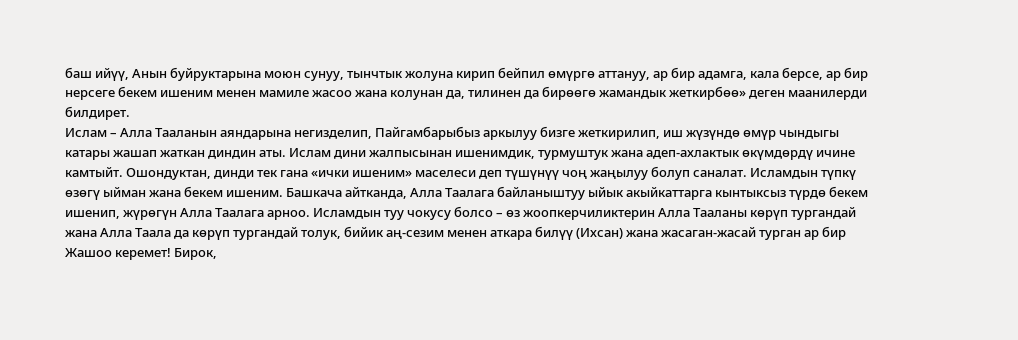баш ийүү, Анын буйруктарына моюн сунуу, тынчтык жолуна кирип бейпил өмүргө аттануу, ар бир адамга, кала берсе, ар бир нерсеге бекем ишеним менен мамиле жасоо жана колунан да, тилинен да бирөөгө жамандык жеткирбөө» деген маанилерди билдирет.
Ислам – Алла Тааланын аяндарына негизделип, Пайгамбарыбыз аркылуу бизге жеткирилип, иш жүзүндө өмүр чындыгы катары жашап жаткан диндин аты. Ислам дини жалпысынан ишенимдик, турмуштук жана адеп-ахлактык өкүмдөрдү ичине камтыйт. Ошондуктан, динди тек гана «ички ишеним» маселеси деп түшүнүү чоң жаңылуу болуп саналат. Исламдын түпкү өзөгү ыйман жана бекем ишеним. Башкача айтканда, Алла Таалага байланыштуу ыйык акыйкаттарга кынтыксыз түрдө бекем ишенип, жүрөгүн Алла Таалага арноо. Исламдын туу чокусу болсо – өз жоопкерчиликтерин Алла Тааланы көрүп тургандай жана Алла Таала да көрүп тургандай толук, бийик аң-сезим менен аткара билүү (Ихсан) жана жасаган-жасай турган ар бир
Жашоо керемет! Бирок,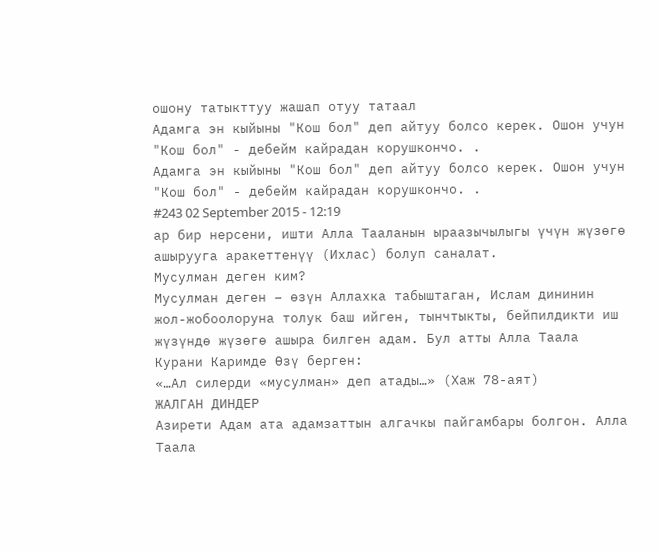ошону татыкттуу жашап отуу татаал
Адамга эн кыйыны "Кош бол" деп айтуу болсо керек. Ошон учун "Кош бол" - дебейм кайрадан корушкончо. .
Адамга эн кыйыны "Кош бол" деп айтуу болсо керек. Ошон учун "Кош бол" - дебейм кайрадан корушкончо. .
#243 02 September 2015 - 12:19
ар бир нерсени, ишти Алла Тааланын ыраазычылыгы үчүн жүзөгө ашырууга аракеттенүү (Ихлас) болуп саналат.
Мусулман деген ким?
Мусулман деген – өзүн Аллахка табыштаган, Ислам дининин жол-жобоолоруна толук баш ийген, тынчтыкты, бейпилдикти иш жүзүндө жүзөгө ашыра билген адам. Бул атты Алла Таала Курани Каримде Өзү берген:
«…Ал силерди «мусулман» деп атады…» (Хаж 78-аят)
ЖАЛГАН ДИНДЕР
Азирети Адам ата адамзаттын алгачкы пайгамбары болгон. Алла Таала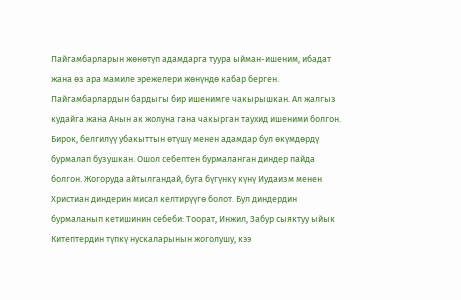Пайгамбарларын жөнөтүп адамдарга туура ыйман-ишеним, ибадат жана өз ара мамиле эрежелери жөнүндө кабар берген. Пайгамбарлардын бардыгы бир ишенимге чакырышкан. Ал жалгыз кудайга жана Анын ак жолуна гана чакырган таухид ишеними болгон. Бирок, белгилүү убакыттын өтүшү менен адамдар бул өкүмдөрдү бурмалап бузушкан. Ошол себептен бурмаланган диндер пайда болгон. Жогоруда айтылгандай, буга бүгүнкү күнү Иудаизм менен Христиан диндерин мисал келтирүүгө болот. Бул диндердин бурмаланып кетишинин себеби: Тоорат, Инжил, Забур сыяктуу ыйык Китептердин түпкү нускаларынын жоголушу, кээ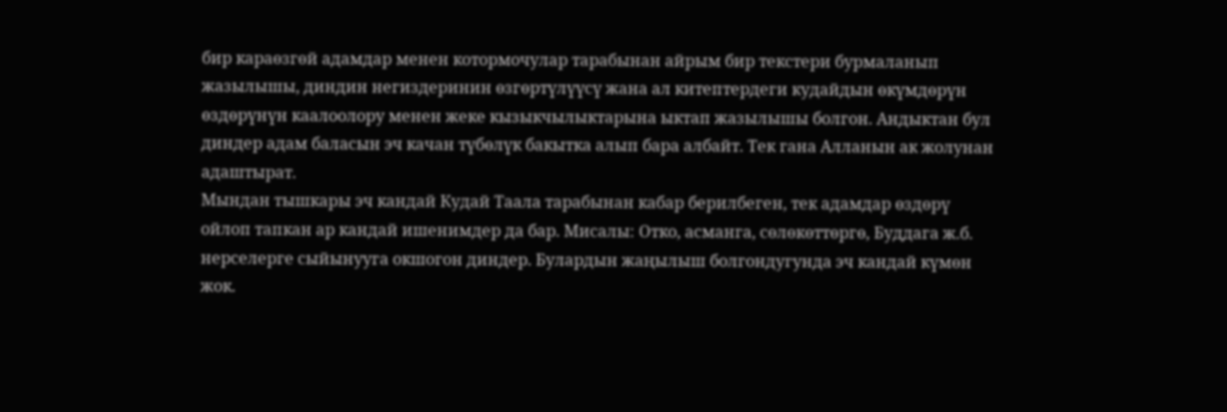бир караөзгөй адамдар менен котормочулар тарабынан айрым бир текстери бурмаланып жазылышы, диндин негиздеринин өзгөртүлүүсү жана ал китептердеги кудайдын өкүмдөрүн өздөрүнүн каалоолору менен жеке кызыкчылыктарына ыктап жазылышы болгон. Андыктан бул диндер адам баласын эч качан түбөлүк бакытка алып бара албайт. Тек гана Алланын ак жолунан адаштырат.
Мындан тышкары эч кандай Кудай Таала тарабынан кабар берилбеген, тек адамдар өздөрү ойлоп тапкан ар кандай ишенимдер да бар. Мисалы: Отко, асманга, сөлөкөттөргө, Буддага ж.б. нерселерге сыйынууга окшогон диндер. Булардын жаңылыш болгондугунда эч кандай күмөн жок.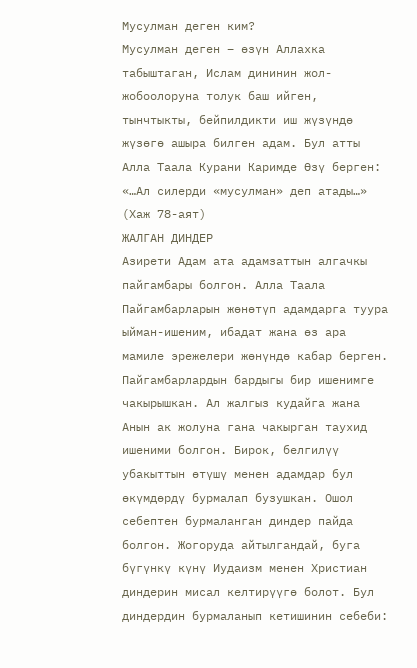Мусулман деген ким?
Мусулман деген – өзүн Аллахка табыштаган, Ислам дининин жол-жобоолоруна толук баш ийген, тынчтыкты, бейпилдикти иш жүзүндө жүзөгө ашыра билген адам. Бул атты Алла Таала Курани Каримде Өзү берген:
«…Ал силерди «мусулман» деп атады…» (Хаж 78-аят)
ЖАЛГАН ДИНДЕР
Азирети Адам ата адамзаттын алгачкы пайгамбары болгон. Алла Таала Пайгамбарларын жөнөтүп адамдарга туура ыйман-ишеним, ибадат жана өз ара мамиле эрежелери жөнүндө кабар берген. Пайгамбарлардын бардыгы бир ишенимге чакырышкан. Ал жалгыз кудайга жана Анын ак жолуна гана чакырган таухид ишеними болгон. Бирок, белгилүү убакыттын өтүшү менен адамдар бул өкүмдөрдү бурмалап бузушкан. Ошол себептен бурмаланган диндер пайда болгон. Жогоруда айтылгандай, буга бүгүнкү күнү Иудаизм менен Христиан диндерин мисал келтирүүгө болот. Бул диндердин бурмаланып кетишинин себеби: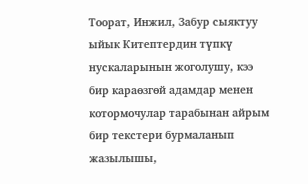Тоорат, Инжил, Забур сыяктуу ыйык Китептердин түпкү нускаларынын жоголушу, кээ бир караөзгөй адамдар менен котормочулар тарабынан айрым бир текстери бурмаланып жазылышы,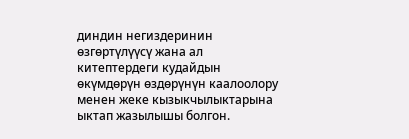диндин негиздеринин өзгөртүлүүсү жана ал китептердеги кудайдын өкүмдөрүн өздөрүнүн каалоолору менен жеке кызыкчылыктарына ыктап жазылышы болгон.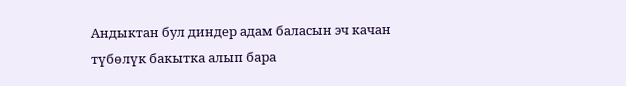Андыктан бул диндер адам баласын эч качан түбөлүк бакытка алып бара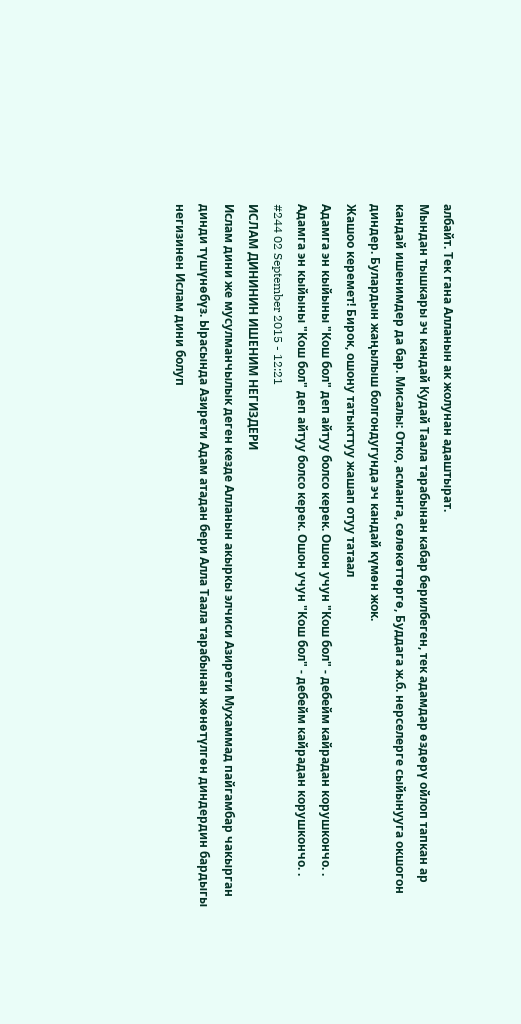албайт. Тек гана Алланын ак жолунан адаштырат.
Мындан тышкары эч кандай Кудай Таала тарабынан кабар берилбеген, тек адамдар өздөрү ойлоп тапкан ар кандай ишенимдер да бар. Мисалы: Отко, асманга, сөлөкөттөргө, Буддага ж.б. нерселерге сыйынууга окшогон диндер. Булардын жаңылыш болгондугунда эч кандай күмөн жок.
Жашоо керемет! Бирок, ошону татыкттуу жашап отуу татаал
Адамга эн кыйыны "Кош бол" деп айтуу болсо керек. Ошон учун "Кош бол" - дебейм кайрадан корушкончо. .
Адамга эн кыйыны "Кош бол" деп айтуу болсо керек. Ошон учун "Кош бол" - дебейм кайрадан корушкончо. .
#244 02 September 2015 - 12:21
ИСЛАМ ДИНИНИН ИШЕНИМ НЕГИЗДЕРИ
Ислам дини же мусулманчылык деген кезде Алланын акыркы элчиси Азирети Мухаммад пайгамбар чакырган динди түшүнөбүз. Ырасында Азирети Адам атадан бери Алла Таала тарабынан жөнөтүлгөн диндердин бардыгы негизинен Ислам дини болуп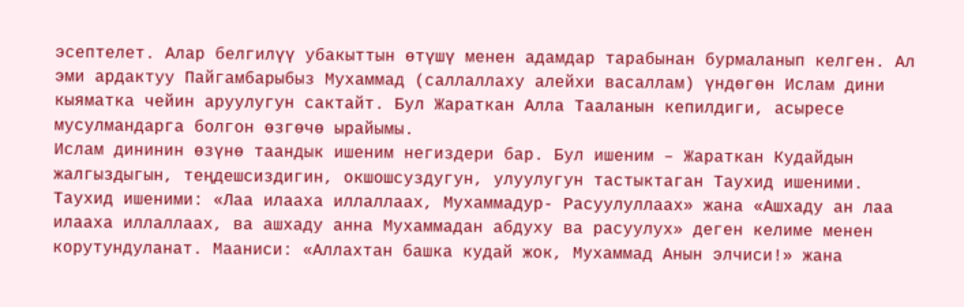эсептелет. Алар белгилүү убакыттын өтүшү менен адамдар тарабынан бурмаланып келген. Ал эми ардактуу Пайгамбарыбыз Мухаммад (саллаллаху алейхи васаллам) үндөгөн Ислам дини кыяматка чейин аруулугун сактайт. Бул Жараткан Алла Тааланын кепилдиги, асыресе мусулмандарга болгон өзгөчө ырайымы.
Ислам дининин өзүнө таандык ишеним негиздери бар. Бул ишеним – Жараткан Кудайдын жалгыздыгын, теңдешсиздигин, окшошсуздугун, улуулугун тастыктаган Таухид ишеними. Таухид ишеними: «Лаа илааха иллаллаах, Мухаммадур- Расуулуллаах» жана «Ашхаду ан лаа илааха иллаллаах, ва ашхаду анна Мухаммадан абдуху ва расуулух» деген келиме менен корутундуланат. Мааниси: «Аллахтан башка кудай жок, Мухаммад Анын элчиси!» жана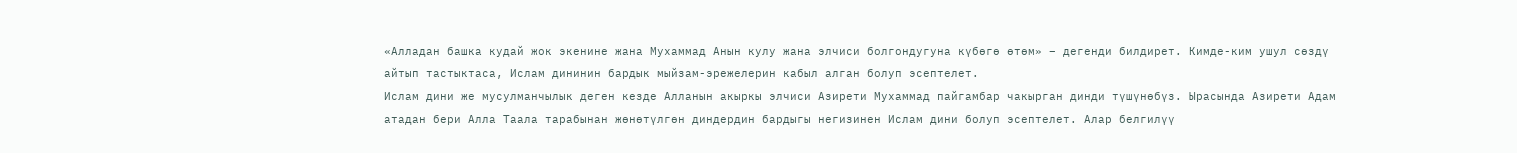«Алладан башка кудай жок экенине жана Мухаммад Анын кулу жана элчиси болгондугуна күбөгө өтөм» – дегенди билдирет. Кимде-ким ушул сөздү айтып тастыктаса, Ислам дининин бардык мыйзам-эрежелерин кабыл алган болуп эсептелет.
Ислам дини же мусулманчылык деген кезде Алланын акыркы элчиси Азирети Мухаммад пайгамбар чакырган динди түшүнөбүз. Ырасында Азирети Адам атадан бери Алла Таала тарабынан жөнөтүлгөн диндердин бардыгы негизинен Ислам дини болуп эсептелет. Алар белгилүү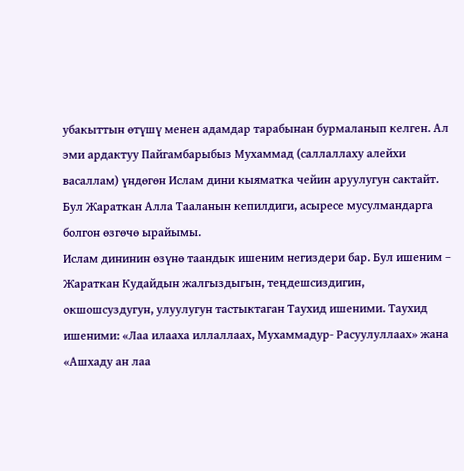убакыттын өтүшү менен адамдар тарабынан бурмаланып келген. Ал эми ардактуу Пайгамбарыбыз Мухаммад (саллаллаху алейхи васаллам) үндөгөн Ислам дини кыяматка чейин аруулугун сактайт. Бул Жараткан Алла Тааланын кепилдиги, асыресе мусулмандарга болгон өзгөчө ырайымы.
Ислам дининин өзүнө таандык ишеним негиздери бар. Бул ишеним – Жараткан Кудайдын жалгыздыгын, теңдешсиздигин, окшошсуздугун, улуулугун тастыктаган Таухид ишеними. Таухид ишеними: «Лаа илааха иллаллаах, Мухаммадур- Расуулуллаах» жана «Ашхаду ан лаа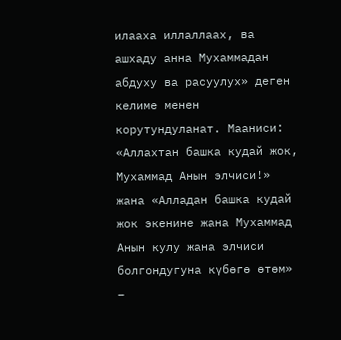илааха иллаллаах, ва ашхаду анна Мухаммадан абдуху ва расуулух» деген келиме менен корутундуланат. Мааниси: «Аллахтан башка кудай жок, Мухаммад Анын элчиси!» жана «Алладан башка кудай жок экенине жана Мухаммад Анын кулу жана элчиси болгондугуна күбөгө өтөм» –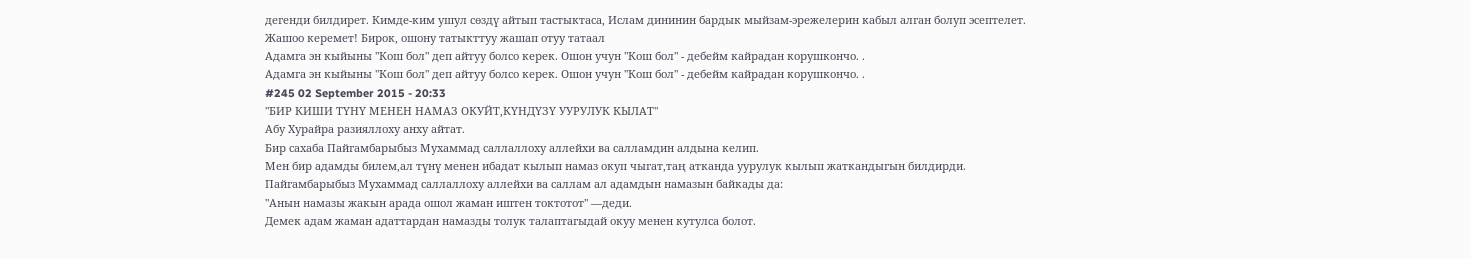дегенди билдирет. Кимде-ким ушул сөздү айтып тастыктаса, Ислам дининин бардык мыйзам-эрежелерин кабыл алган болуп эсептелет.
Жашоо керемет! Бирок, ошону татыкттуу жашап отуу татаал
Адамга эн кыйыны "Кош бол" деп айтуу болсо керек. Ошон учун "Кош бол" - дебейм кайрадан корушкончо. .
Адамга эн кыйыны "Кош бол" деп айтуу болсо керек. Ошон учун "Кош бол" - дебейм кайрадан корушкончо. .
#245 02 September 2015 - 20:33
"БИР КИШИ ТҮНҮ МЕНЕН НАМАЗ ОКУЙТ,КҮНДҮЗҮ УУРУЛУК КЫЛАТ"
Абу Хурайра разияллоху анху айтат.
Бир сахаба Пайгамбарыбыз Мухаммад саллаллоху аллейхи ва салламдин алдына келип.
Мен бир адамды билем,ал түнү менен ибадат кылып намаз окуп чыгат,таң атканда уурулук кылып жаткандыгын билдирди.
Пайгамбарыбыз Мухаммад саллаллоху аллейхи ва саллам ал адамдын намазын байкады да:
"Анын намазы жакын арада ошол жаман иштен токтотот" —деди.
Демек адам жаман адаттардан намазды толук талаптагыдай окуу менен кутулса болот.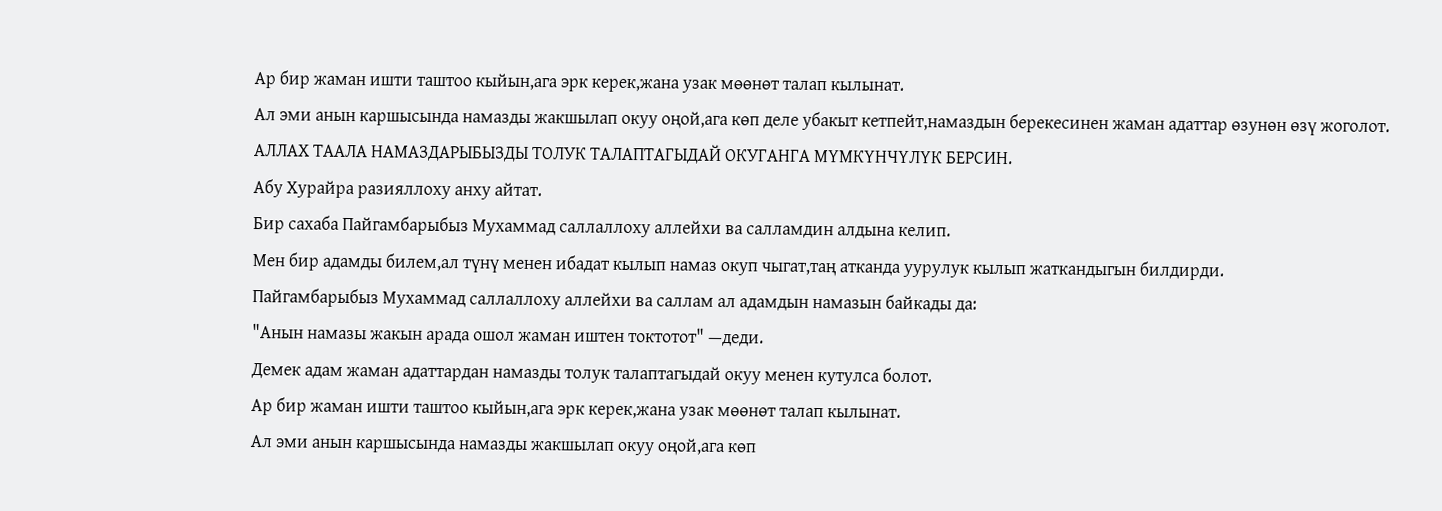Ар бир жаман ишти таштоо кыйын,ага эрк керек,жана узак мөөнөт талап кылынат.
Ал эми анын каршысында намазды жакшылап окуу оңой,ага көп деле убакыт кетпейт,намаздын берекесинен жаман адаттар өзунөн өзү жоголот.
АЛЛАХ ТААЛА НАМАЗДАРЫБЫЗДЫ ТОЛУК ТАЛАПТАГЫДАЙ ОКУГАНГА МҮМКҮНЧҮЛҮК БЕРСИН.
Абу Хурайра разияллоху анху айтат.
Бир сахаба Пайгамбарыбыз Мухаммад саллаллоху аллейхи ва салламдин алдына келип.
Мен бир адамды билем,ал түнү менен ибадат кылып намаз окуп чыгат,таң атканда уурулук кылып жаткандыгын билдирди.
Пайгамбарыбыз Мухаммад саллаллоху аллейхи ва саллам ал адамдын намазын байкады да:
"Анын намазы жакын арада ошол жаман иштен токтотот" —деди.
Демек адам жаман адаттардан намазды толук талаптагыдай окуу менен кутулса болот.
Ар бир жаман ишти таштоо кыйын,ага эрк керек,жана узак мөөнөт талап кылынат.
Ал эми анын каршысында намазды жакшылап окуу оңой,ага көп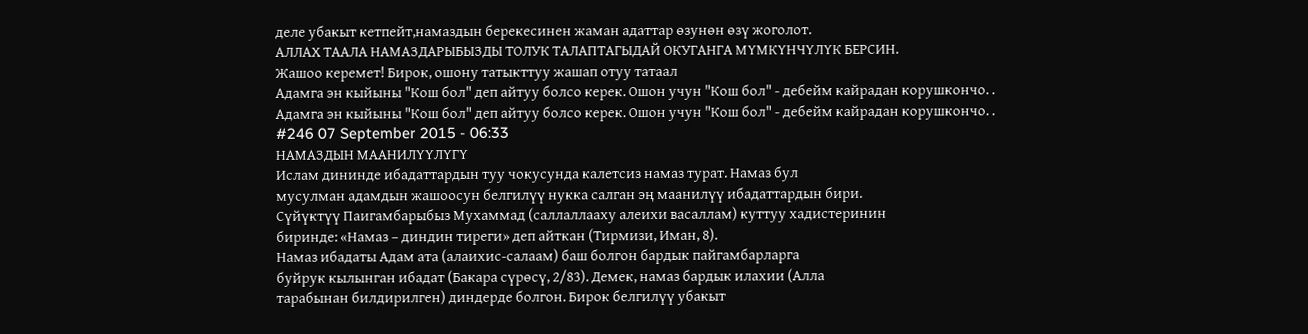деле убакыт кетпейт,намаздын берекесинен жаман адаттар өзунөн өзү жоголот.
АЛЛАХ ТААЛА НАМАЗДАРЫБЫЗДЫ ТОЛУК ТАЛАПТАГЫДАЙ ОКУГАНГА МҮМКҮНЧҮЛҮК БЕРСИН.
Жашоо керемет! Бирок, ошону татыкттуу жашап отуу татаал
Адамга эн кыйыны "Кош бол" деп айтуу болсо керек. Ошон учун "Кош бол" - дебейм кайрадан корушкончо. .
Адамга эн кыйыны "Кош бол" деп айтуу болсо керек. Ошон учун "Кош бол" - дебейм кайрадан корушкончо. .
#246 07 September 2015 - 06:33
НАМАЗДЫН МААНИЛҮҮЛҮГҮ
Ислам дининде ибадаттардын туу чокусунда калетсиз намаз турат. Намаз бул
мусулман адамдын жашоосун белгилүү нукка салган эң маанилүү ибадаттардын бири.
Сүйүктүү Паигамбарыбыз Мухаммад (саллаллааху алеихи васаллам) куттуу хадистеринин
биринде: «Намаз – диндин тиреги» деп айткан (Тирмизи, Иман, 8).
Намаз ибадаты Адам ата (алаихис-салаам) баш болгон бардык пайгамбарларга
буйрук кылынган ибадат (Бакара сүрөсү, 2/83). Демек, намаз бардык илахии (Алла
тарабынан билдирилген) диндерде болгон. Бирок белгилүү убакыт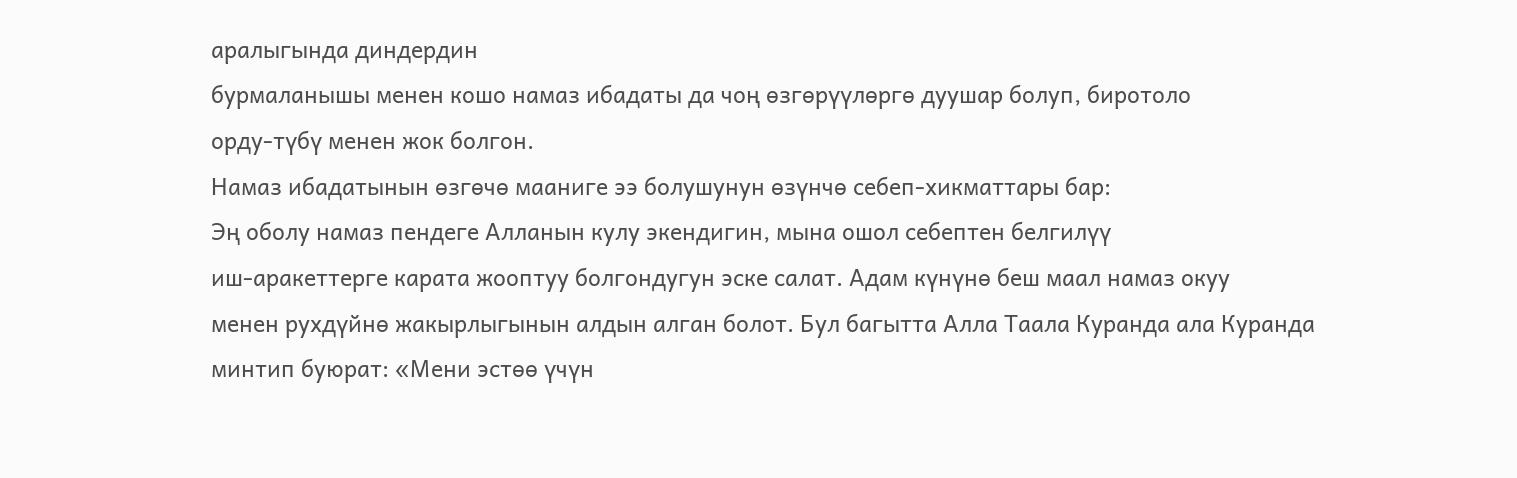аралыгында диндердин
бурмаланышы менен кошо намаз ибадаты да чоң өзгөрүүлөргө дуушар болуп, биротоло
орду-түбү менен жок болгон.
Намаз ибадатынын өзгөчө мааниге ээ болушунун өзүнчө себеп-хикматтары бар:
Эң оболу намаз пендеге Алланын кулу экендигин, мына ошол себептен белгилүү
иш-аракеттерге карата жооптуу болгондугун эске салат. Адам күнүнө беш маал намаз окуу
менен рухдүйнө жакырлыгынын алдын алган болот. Бул багытта Алла Таала Куранда ала Куранда
минтип буюрат: «Мени эстөө үчүн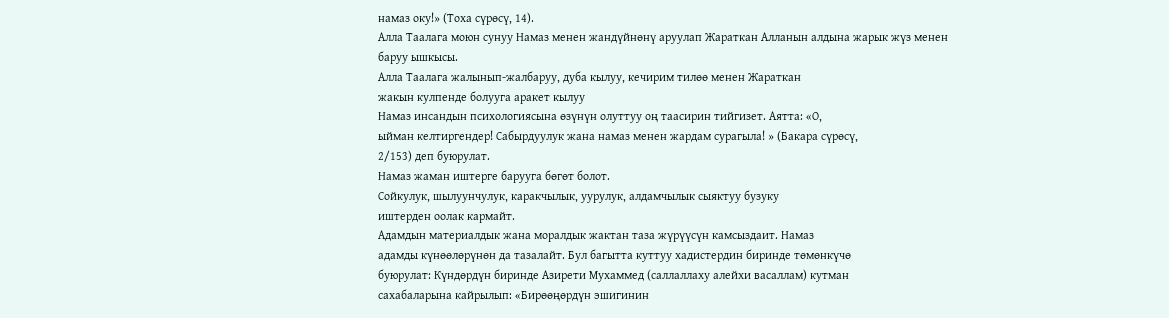намаз оку!» (Тоха сүрөсү, 14).
Алла Таалага моюн сунуу Намаз менен жандүйнөнү аруулап Жараткан Алланын алдына жарык жүз менен
баруу ышкысы.
Алла Таалага жалынып-жалбаруу, дуба кылуу, кечирим тилөө менен Жараткан
жакын кулпенде болууга аракет кылуу
Намаз инсандын психологиясына өзүнүн олуттуу оң таасирин тийгизет. Аятта: «О,
ыйман келтиргендер! Сабырдуулук жана намаз менен жардам сурагыла! » (Бакара сүрөсү,
2/153) деп буюрулат.
Намаз жаман иштерге барууга бөгөт болот.
Сойкулук, шылуунчулук, каракчылык, уурулук, алдамчылык сыяктуу бузуку
иштерден оолак кармайт.
Адамдын материалдык жана моралдык жактан таза жүрүүсүн камсыздаит. Намаз
адамды күнөөлөрүнөн да тазалайт. Бул багытта куттуу хадистердин биринде төмөнкүчө
буюрулат: Күндөрдүн биринде Азирети Мухаммед (саллаллаху алейхи васаллам) кутман
сахабаларына кайрылып: «Бирөөңөрдүн эшигинин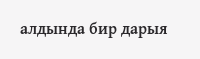алдында бир дарыя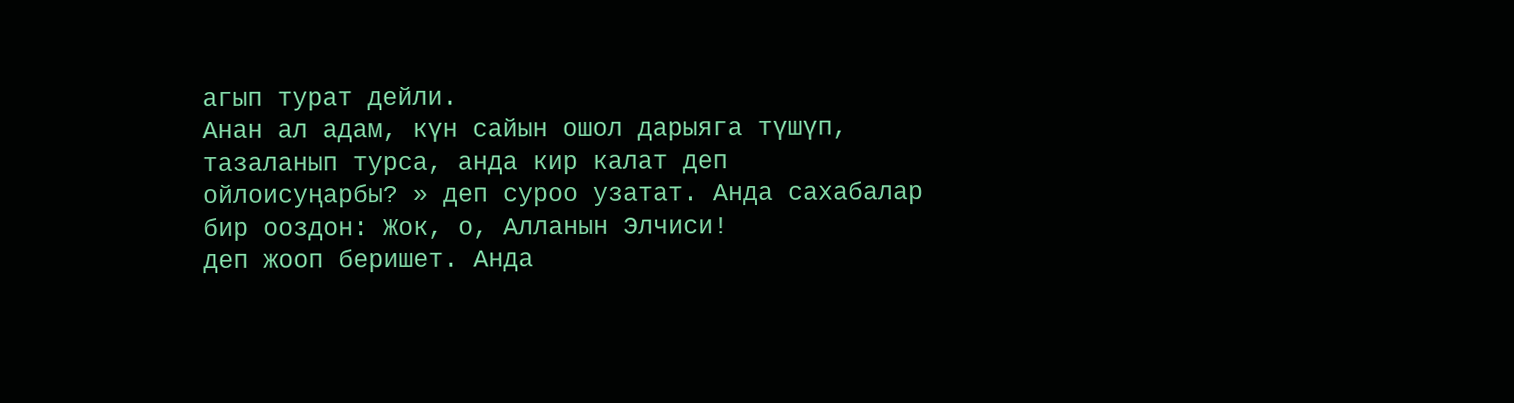агып турат дейли.
Анан ал адам, күн сайын ошол дарыяга түшүп, тазаланып турса, анда кир калат деп
ойлоисуңарбы? » деп суроо узатат. Анда сахабалар бир ооздон: Жок, о, Алланын Элчиси!
деп жооп беришет. Анда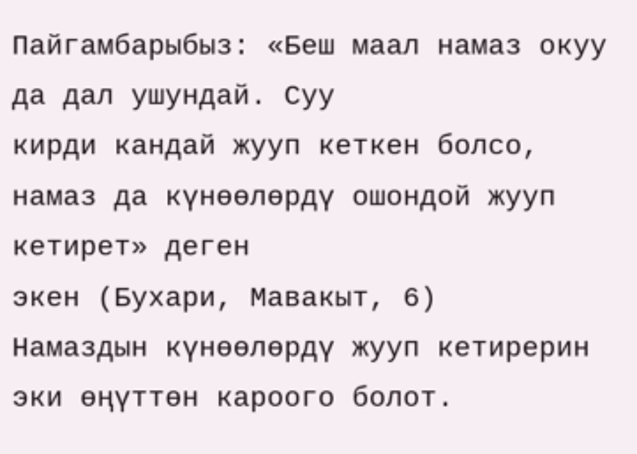Пайгамбарыбыз: «Беш маал намаз окуу да дал ушундай. Суу
кирди кандай жууп кеткен болсо, намаз да күнөөлөрдү ошондой жууп кетирет» деген
экен (Бухари, Мавакыт, 6)
Намаздын күнөөлөрдү жууп кетирерин эки өңүттөн кароого болот.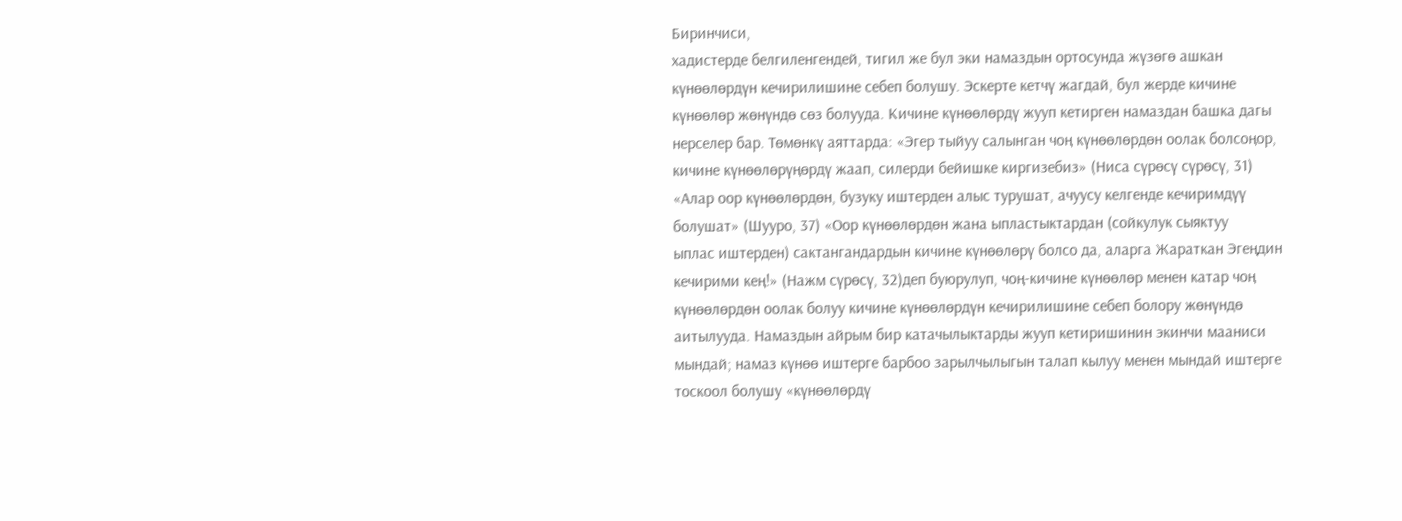Биринчиси,
хадистерде белгиленгендей, тигил же бул эки намаздын ортосунда жүзөгө ашкан
күнөөлөрдүн кечирилишине себеп болушу. Эскерте кетчү жагдай, бул жерде кичине
күнөөлөр жөнүндө сөз болууда. Кичине күнөөлөрдү жууп кетирген намаздан башка дагы
нерселер бар. Төмөнкү аяттарда: «Эгер тыйуу салынган чоң күнөөлөрдөн оолак болсоңор,
кичине күнөөлөрүңөрдү жаап, силерди бейишке киргизебиз» (Ниса сүрөсү сүрөсү, 31)
«Алар оор күнөөлөрдөн, бузуку иштерден алыс турушат, ачуусу келгенде кечиримдүү
болушат» (Шууро, 37) «Оор күнөөлөрдөн жана ыпластыктардан (сойкулук сыяктуу
ыплас иштерден) сактангандардын кичине күнөөлөрү болсо да, аларга Жараткан Эгеңдин
кечирими кең!» (Нажм сүрөсү, 32)деп буюрулуп, чоң-кичине күнөөлөр менен катар чоң
күнөөлөрдөн оолак болуу кичине күнөөлөрдүн кечирилишине себеп болору жөнүндө
аитылууда. Намаздын айрым бир катачылыктарды жууп кетиришинин экинчи мааниси
мындай; намаз күнөө иштерге барбоо зарылчылыгын талап кылуу менен мындай иштерге
тоскоол болушу «күнөөлөрдү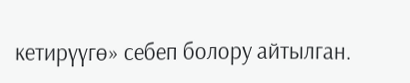кетирүүгө» себеп болору айтылган.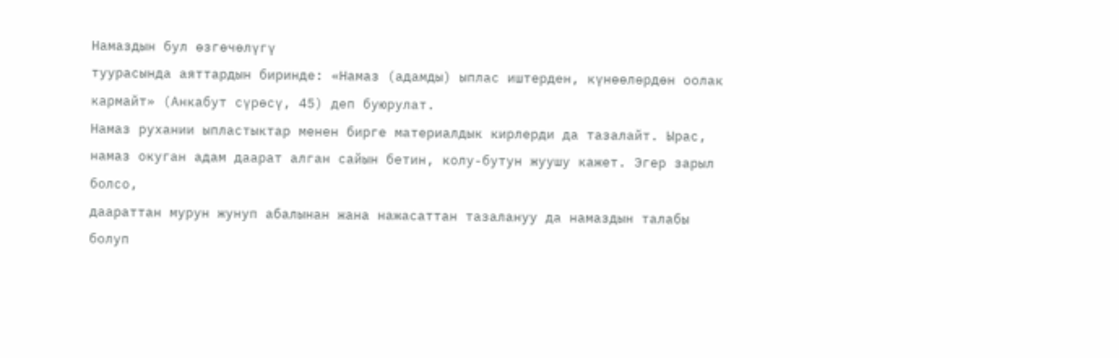Намаздын бул өзгөчөлүгү
туурасында аяттардын биринде: «Намаз (адамды) ыплас иштерден, күнөөлөрдөн оолак
кармайт» (Анкабут сүрөсү, 45) деп буюрулат.
Намаз рухании ыпластыктар менен бирге материалдык кирлерди да тазалайт. Ырас,
намаз окуган адам даарат алган сайын бетин, колу-бутун жуушу кажет. Эгер зарыл болсо,
даараттан мурун жунуп абалынан жана нажасаттан тазалануу да намаздын талабы болуп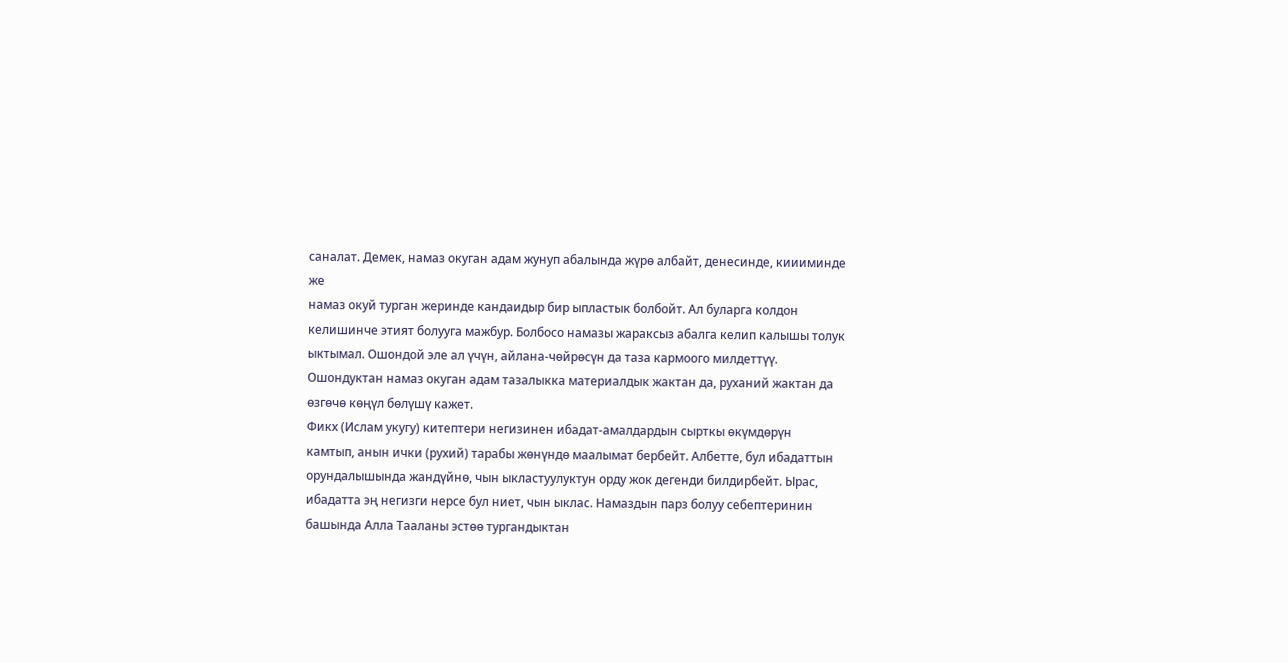саналат. Демек, намаз окуган адам жунуп абалында жүрө албайт, денесинде, киииминде же
намаз окуй турган жеринде кандаидыр бир ыпластык болбойт. Ал буларга колдон
келишинче этият болууга мажбур. Болбосо намазы жараксыз абалга келип калышы толук
ыктымал. Ошондой эле ал үчүн, айлана-чөйрөсүн да таза кармоого милдеттүү.
Ошондуктан намаз окуган адам тазалыкка материалдык жактан да, руханий жактан да
өзгөчө көңүл бөлүшү кажет.
Фикх (Ислам укугу) китептери негизинен ибадат-амалдардын сырткы өкүмдөрүн
камтып, анын ички (рухий) тарабы жөнүндө маалымат бербейт. Албетте, бул ибадаттын
орундалышында жандүйнө, чын ыкластуулуктун орду жок дегенди билдирбейт. Ырас, ибадатта эң негизги нерсе бул ниет, чын ыклас. Намаздын парз болуу себептеринин
башында Алла Тааланы эстөө тургандыктан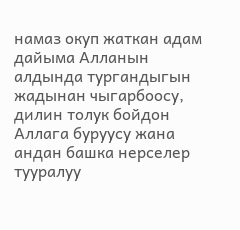намаз окуп жаткан адам дайыма Алланын
алдында тургандыгын жадынан чыгарбоосу, дилин толук бойдон Аллага буруусу жана
андан башка нерселер тууралуу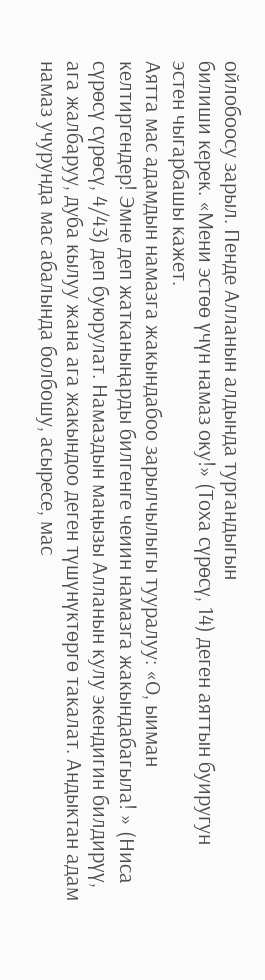ойлобоосу зарыл. Пенде Алланын алдында тургандыгын
билиши керек. «Мени эстөө үчүн намаз оку!» (Тоха сүрөсү, 14) деген аяттын буиругун
эстен чыгарбашы кажет.
Аятта мас адамдын намазга жакындабоо зарылчылыгы тууралуу: «О, ыиман
келтиргендер! Эмне деп жатканыңарды билгенге чеиин намазга жакындабагыла! » (Ниса
сүрөсү сүрөсү, 4/43) деп буюрулат. Намаздын маңызы Алланын кулу экендигин билдирүү,
ага жалбаруу, дуба кылуу жана ага жакындоо деген түшүнүктөргө такалат. Андыктан адам
намаз учурунда мас абалында болбошу, асыресе, мас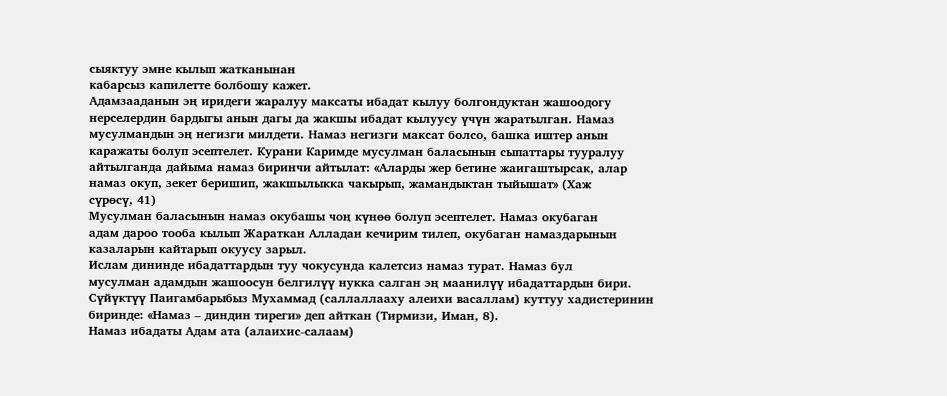сыяктуу эмне кылып жатканынан
кабарсыз капилетте болбошу кажет.
Адамзааданын эң иридеги жаралуу максаты ибадат кылуу болгондуктан жашоодогу
нерселердин бардыгы анын дагы да жакшы ибадат кылуусу үчүн жаратылган. Намаз
мусулмандын эң негизги милдети. Намаз негизги максат болсо, башка иштер анын
каражаты болуп эсептелет. Курани Каримде мусулман баласынын сыпаттары тууралуу
айтылганда дайыма намаз биринчи айтылат: «Аларды жер бетине жаигаштырсак, алар
намаз окуп, зекет беришип, жакшылыкка чакырып, жамандыктан тыйышат» (Хаж
сүрөсү, 41)
Мусулман баласынын намаз окубашы чоң күнөө болуп эсептелет. Намаз окубаган
адам дароо тооба кылып Жараткан Алладан кечирим тилеп, окубаган намаздарынын
казаларын кайтарып окуусу зарыл.
Ислам дининде ибадаттардын туу чокусунда калетсиз намаз турат. Намаз бул
мусулман адамдын жашоосун белгилүү нукка салган эң маанилүү ибадаттардын бири.
Сүйүктүү Паигамбарыбыз Мухаммад (саллаллааху алеихи васаллам) куттуу хадистеринин
биринде: «Намаз – диндин тиреги» деп айткан (Тирмизи, Иман, 8).
Намаз ибадаты Адам ата (алаихис-салаам)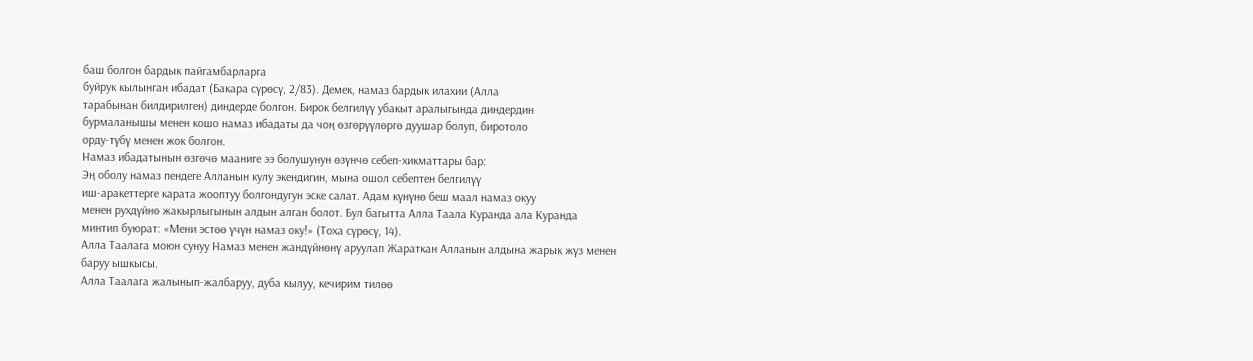баш болгон бардык пайгамбарларга
буйрук кылынган ибадат (Бакара сүрөсү, 2/83). Демек, намаз бардык илахии (Алла
тарабынан билдирилген) диндерде болгон. Бирок белгилүү убакыт аралыгында диндердин
бурмаланышы менен кошо намаз ибадаты да чоң өзгөрүүлөргө дуушар болуп, биротоло
орду-түбү менен жок болгон.
Намаз ибадатынын өзгөчө мааниге ээ болушунун өзүнчө себеп-хикматтары бар:
Эң оболу намаз пендеге Алланын кулу экендигин, мына ошол себептен белгилүү
иш-аракеттерге карата жооптуу болгондугун эске салат. Адам күнүнө беш маал намаз окуу
менен рухдүйнө жакырлыгынын алдын алган болот. Бул багытта Алла Таала Куранда ала Куранда
минтип буюрат: «Мени эстөө үчүн намаз оку!» (Тоха сүрөсү, 14).
Алла Таалага моюн сунуу Намаз менен жандүйнөнү аруулап Жараткан Алланын алдына жарык жүз менен
баруу ышкысы.
Алла Таалага жалынып-жалбаруу, дуба кылуу, кечирим тилөө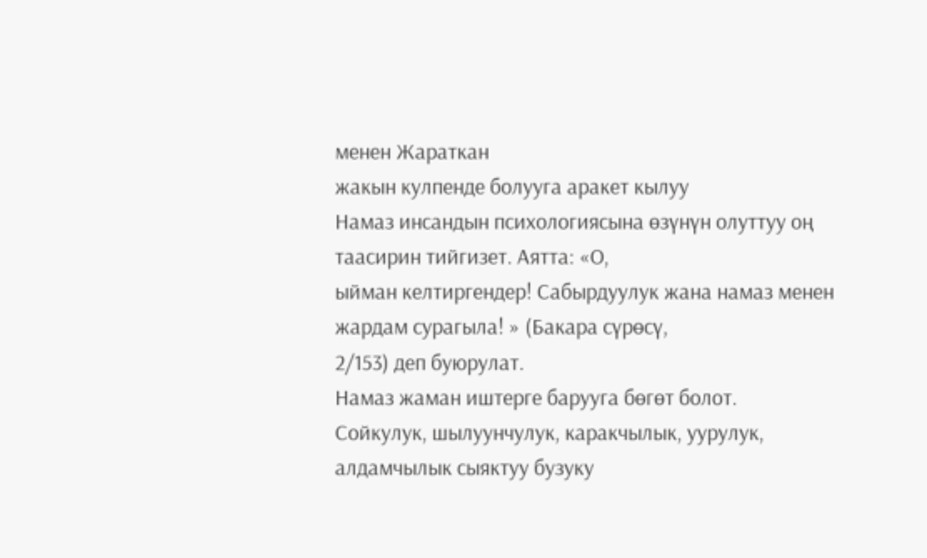менен Жараткан
жакын кулпенде болууга аракет кылуу
Намаз инсандын психологиясына өзүнүн олуттуу оң таасирин тийгизет. Аятта: «О,
ыйман келтиргендер! Сабырдуулук жана намаз менен жардам сурагыла! » (Бакара сүрөсү,
2/153) деп буюрулат.
Намаз жаман иштерге барууга бөгөт болот.
Сойкулук, шылуунчулук, каракчылык, уурулук, алдамчылык сыяктуу бузуку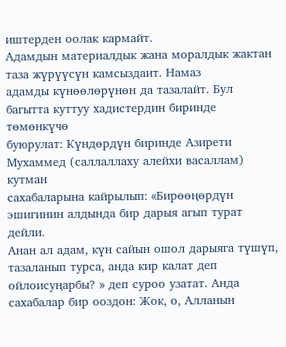иштерден оолак кармайт.
Адамдын материалдык жана моралдык жактан таза жүрүүсүн камсыздаит. Намаз
адамды күнөөлөрүнөн да тазалайт. Бул багытта куттуу хадистердин биринде төмөнкүчө
буюрулат: Күндөрдүн биринде Азирети Мухаммед (саллаллаху алейхи васаллам) кутман
сахабаларына кайрылып: «Бирөөңөрдүн эшигинин алдында бир дарыя агып турат дейли.
Анан ал адам, күн сайын ошол дарыяга түшүп, тазаланып турса, анда кир калат деп
ойлоисуңарбы? » деп суроо узатат. Анда сахабалар бир ооздон: Жок, о, Алланын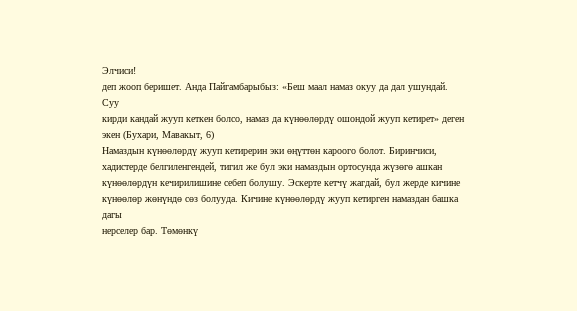Элчиси!
деп жооп беришет. Анда Пайгамбарыбыз: «Беш маал намаз окуу да дал ушундай. Суу
кирди кандай жууп кеткен болсо, намаз да күнөөлөрдү ошондой жууп кетирет» деген
экен (Бухари, Мавакыт, 6)
Намаздын күнөөлөрдү жууп кетирерин эки өңүттөн кароого болот. Биринчиси,
хадистерде белгиленгендей, тигил же бул эки намаздын ортосунда жүзөгө ашкан
күнөөлөрдүн кечирилишине себеп болушу. Эскерте кетчү жагдай, бул жерде кичине
күнөөлөр жөнүндө сөз болууда. Кичине күнөөлөрдү жууп кетирген намаздан башка дагы
нерселер бар. Төмөнкү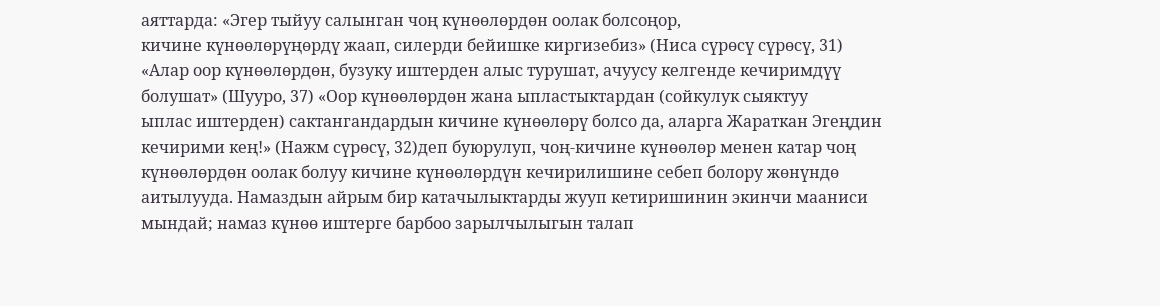аяттарда: «Эгер тыйуу салынган чоң күнөөлөрдөн оолак болсоңор,
кичине күнөөлөрүңөрдү жаап, силерди бейишке киргизебиз» (Ниса сүрөсү сүрөсү, 31)
«Алар оор күнөөлөрдөн, бузуку иштерден алыс турушат, ачуусу келгенде кечиримдүү
болушат» (Шууро, 37) «Оор күнөөлөрдөн жана ыпластыктардан (сойкулук сыяктуу
ыплас иштерден) сактангандардын кичине күнөөлөрү болсо да, аларга Жараткан Эгеңдин
кечирими кең!» (Нажм сүрөсү, 32)деп буюрулуп, чоң-кичине күнөөлөр менен катар чоң
күнөөлөрдөн оолак болуу кичине күнөөлөрдүн кечирилишине себеп болору жөнүндө
аитылууда. Намаздын айрым бир катачылыктарды жууп кетиришинин экинчи мааниси
мындай; намаз күнөө иштерге барбоо зарылчылыгын талап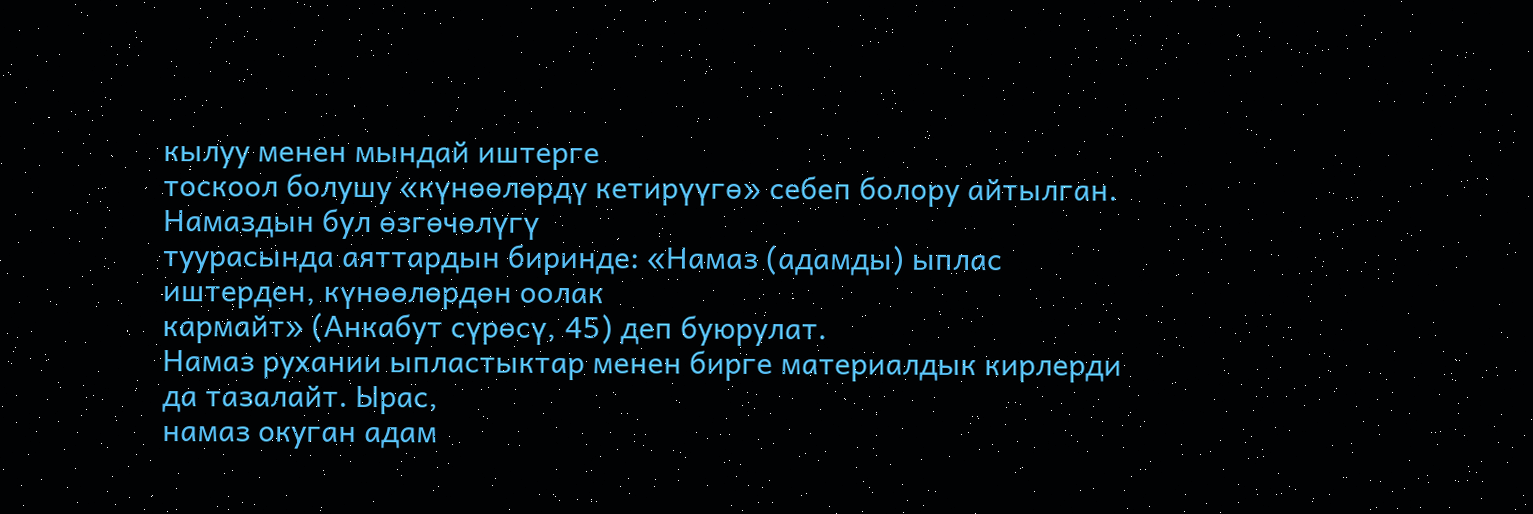кылуу менен мындай иштерге
тоскоол болушу «күнөөлөрдү кетирүүгө» себеп болору айтылган. Намаздын бул өзгөчөлүгү
туурасында аяттардын биринде: «Намаз (адамды) ыплас иштерден, күнөөлөрдөн оолак
кармайт» (Анкабут сүрөсү, 45) деп буюрулат.
Намаз рухании ыпластыктар менен бирге материалдык кирлерди да тазалайт. Ырас,
намаз окуган адам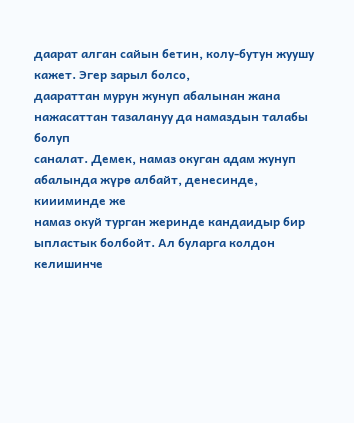даарат алган сайын бетин, колу-бутун жуушу кажет. Эгер зарыл болсо,
даараттан мурун жунуп абалынан жана нажасаттан тазалануу да намаздын талабы болуп
саналат. Демек, намаз окуган адам жунуп абалында жүрө албайт, денесинде, киииминде же
намаз окуй турган жеринде кандаидыр бир ыпластык болбойт. Ал буларга колдон
келишинче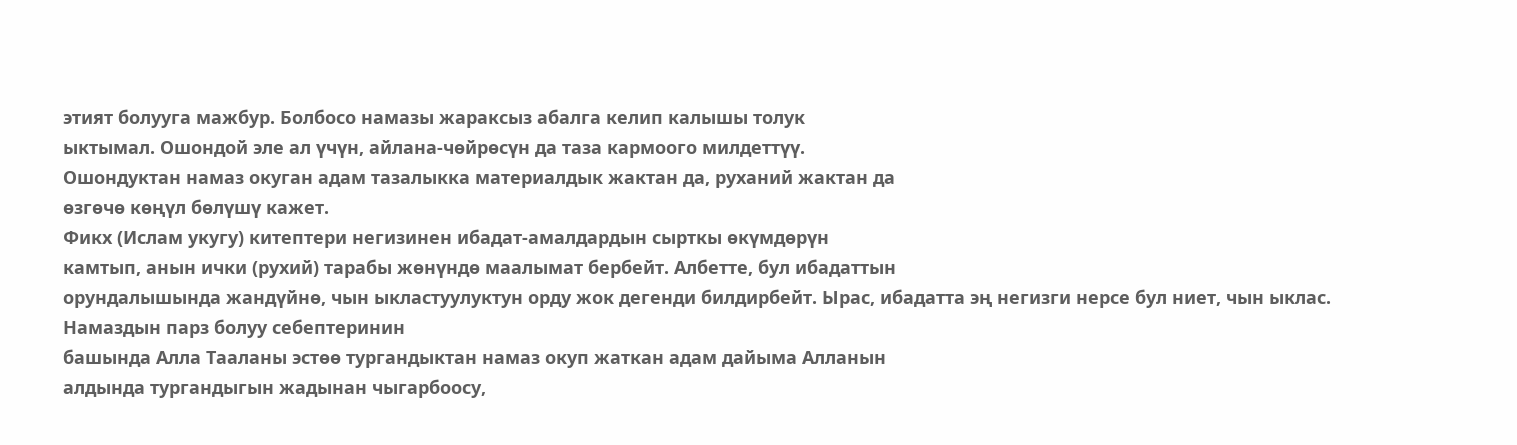этият болууга мажбур. Болбосо намазы жараксыз абалга келип калышы толук
ыктымал. Ошондой эле ал үчүн, айлана-чөйрөсүн да таза кармоого милдеттүү.
Ошондуктан намаз окуган адам тазалыкка материалдык жактан да, руханий жактан да
өзгөчө көңүл бөлүшү кажет.
Фикх (Ислам укугу) китептери негизинен ибадат-амалдардын сырткы өкүмдөрүн
камтып, анын ички (рухий) тарабы жөнүндө маалымат бербейт. Албетте, бул ибадаттын
орундалышында жандүйнө, чын ыкластуулуктун орду жок дегенди билдирбейт. Ырас, ибадатта эң негизги нерсе бул ниет, чын ыклас. Намаздын парз болуу себептеринин
башында Алла Тааланы эстөө тургандыктан намаз окуп жаткан адам дайыма Алланын
алдында тургандыгын жадынан чыгарбоосу,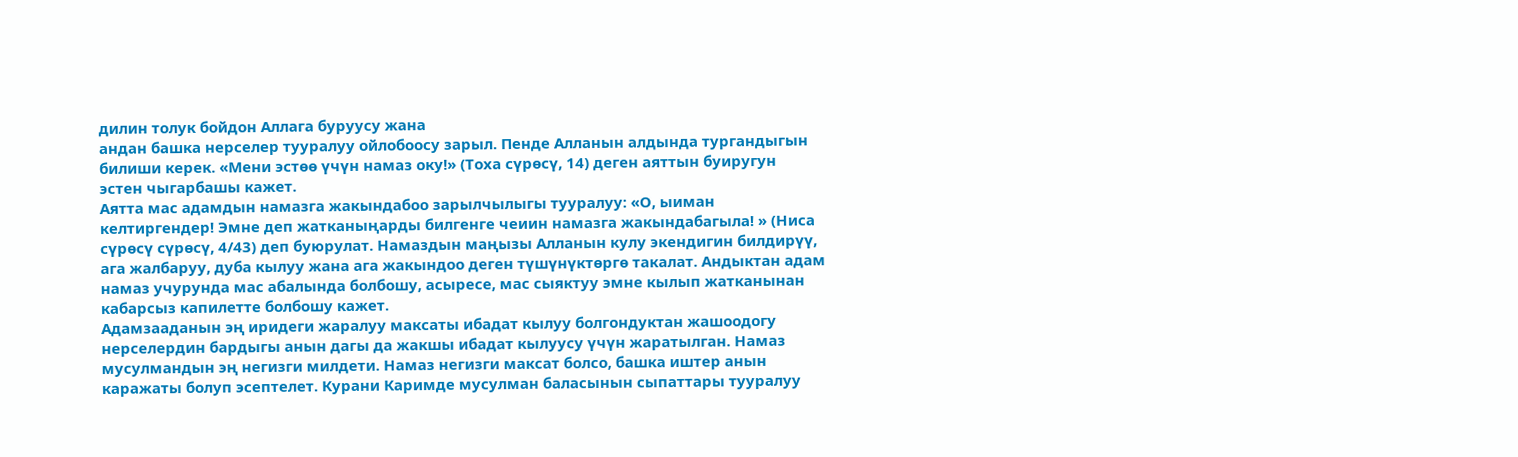дилин толук бойдон Аллага буруусу жана
андан башка нерселер тууралуу ойлобоосу зарыл. Пенде Алланын алдында тургандыгын
билиши керек. «Мени эстөө үчүн намаз оку!» (Тоха сүрөсү, 14) деген аяттын буиругун
эстен чыгарбашы кажет.
Аятта мас адамдын намазга жакындабоо зарылчылыгы тууралуу: «О, ыиман
келтиргендер! Эмне деп жатканыңарды билгенге чеиин намазга жакындабагыла! » (Ниса
сүрөсү сүрөсү, 4/43) деп буюрулат. Намаздын маңызы Алланын кулу экендигин билдирүү,
ага жалбаруу, дуба кылуу жана ага жакындоо деген түшүнүктөргө такалат. Андыктан адам
намаз учурунда мас абалында болбошу, асыресе, мас сыяктуу эмне кылып жатканынан
кабарсыз капилетте болбошу кажет.
Адамзааданын эң иридеги жаралуу максаты ибадат кылуу болгондуктан жашоодогу
нерселердин бардыгы анын дагы да жакшы ибадат кылуусу үчүн жаратылган. Намаз
мусулмандын эң негизги милдети. Намаз негизги максат болсо, башка иштер анын
каражаты болуп эсептелет. Курани Каримде мусулман баласынын сыпаттары тууралуу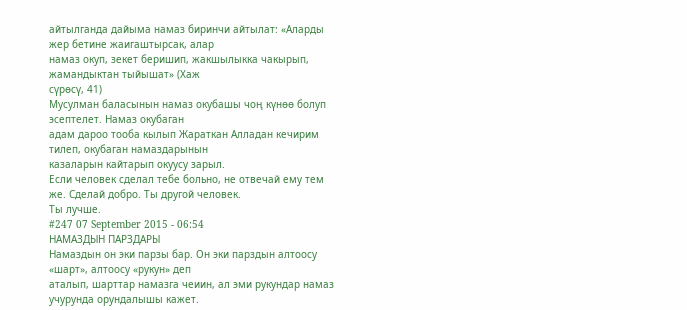айтылганда дайыма намаз биринчи айтылат: «Аларды жер бетине жаигаштырсак, алар
намаз окуп, зекет беришип, жакшылыкка чакырып, жамандыктан тыйышат» (Хаж
сүрөсү, 41)
Мусулман баласынын намаз окубашы чоң күнөө болуп эсептелет. Намаз окубаган
адам дароо тооба кылып Жараткан Алладан кечирим тилеп, окубаган намаздарынын
казаларын кайтарып окуусу зарыл.
Если человек сделал тебе больно, не отвечай ему тем же. Сделай добро. Ты другой человек.
Ты лучше.
#247 07 September 2015 - 06:54
НАМАЗДЫН ПАРЗДАРЫ
Намаздын он эки парзы бар. Он эки парздын алтоосу «шарт», алтоосу «рукун» деп
аталып, шарттар намазга чеиин, ал эми рукундар намаз учурунда орундалышы кажет.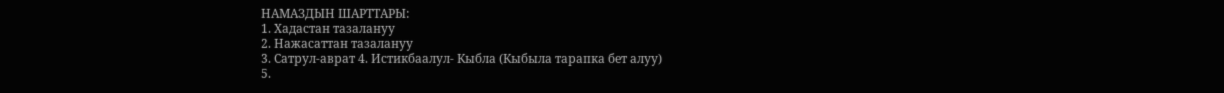НАМАЗДЫН ШАРТТАРЫ:
1. Хадастан тазалануу
2. Нажасаттан тазалануу
3. Сатрул-аврат 4. Истикбаалул- Кыбла (Кыбыла тарапка бет алуу)
5.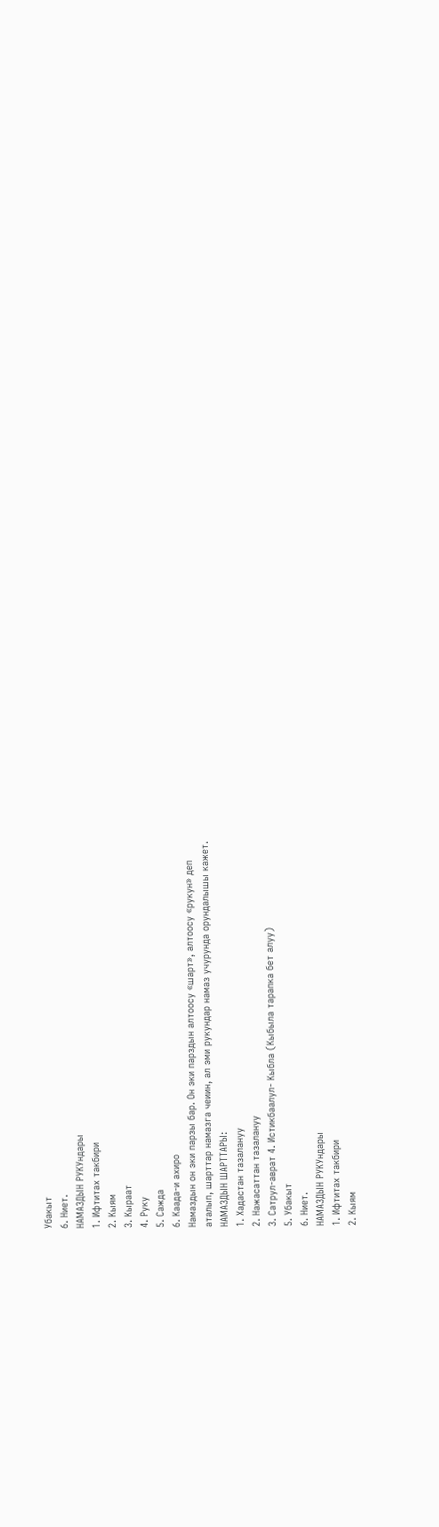Убакыт
6. Ниет.
НАМАЗДЫН РУКУндары
1. Ифтитах такбири
2. Кыям
3. Кыраат
4. Руку
5. Сажда
6. Каада-и ахиро
Намаздын он эки парзы бар. Он эки парздын алтоосу «шарт», алтоосу «рукун» деп
аталып, шарттар намазга чеиин, ал эми рукундар намаз учурунда орундалышы кажет.
НАМАЗДЫН ШАРТТАРЫ:
1. Хадастан тазалануу
2. Нажасаттан тазалануу
3. Сатрул-аврат 4. Истикбаалул- Кыбла (Кыбыла тарапка бет алуу)
5. Убакыт
6. Ниет.
НАМАЗДЫН РУКУндары
1. Ифтитах такбири
2. Кыям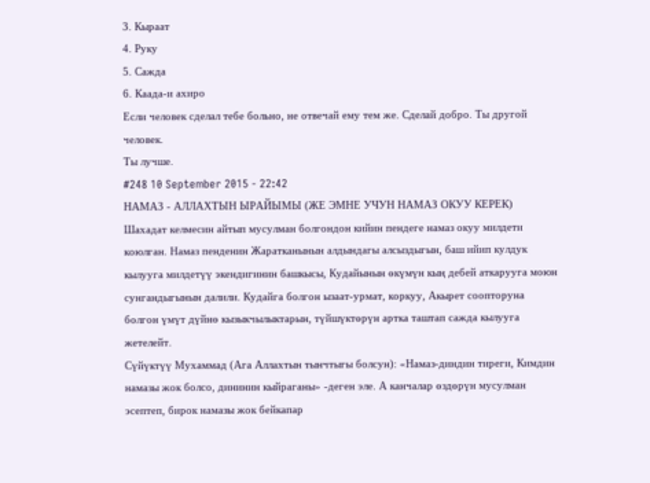3. Кыраат
4. Руку
5. Сажда
6. Каада-и ахиро
Если человек сделал тебе больно, не отвечай ему тем же. Сделай добро. Ты другой человек.
Ты лучше.
#248 10 September 2015 - 22:42
НАМАЗ - АЛЛАХТЫН ЫРАЙЫМЫ (ЖЕ ЭМНЕ УЧУН НАМАЗ ОКУУ КЕРЕК)
Шахадат келмесин айтып мусулман болгондон кийин пендеге намаз окуу милдети коюлган. Намаз пенденин Жаратканынын алдындагы алсыздыгын, баш ийип кулдук кылууга милдетүү экендигинин башкысы, Кудайынын өкүмүн кың дебей аткарууга моюн сунгандыгынын далили. Кудайга болгон ызаат-урмат, коркуу, Акырет соопторуна болгон үмүт дүйнө кызыкчылыктарын, түйшүктөрүн артка таштап сажда кылууга жетелейт.
Сүйүктүү Мухаммад (Ага Аллахтын тынчтыгы болсун): «Намаз-диндин тиреги, Кимдин намазы жок болсо, дининин кыйраганы» -деген эле. А канчалар өздөрүн мусулман эсептеп, бирок намазы жок бейкапар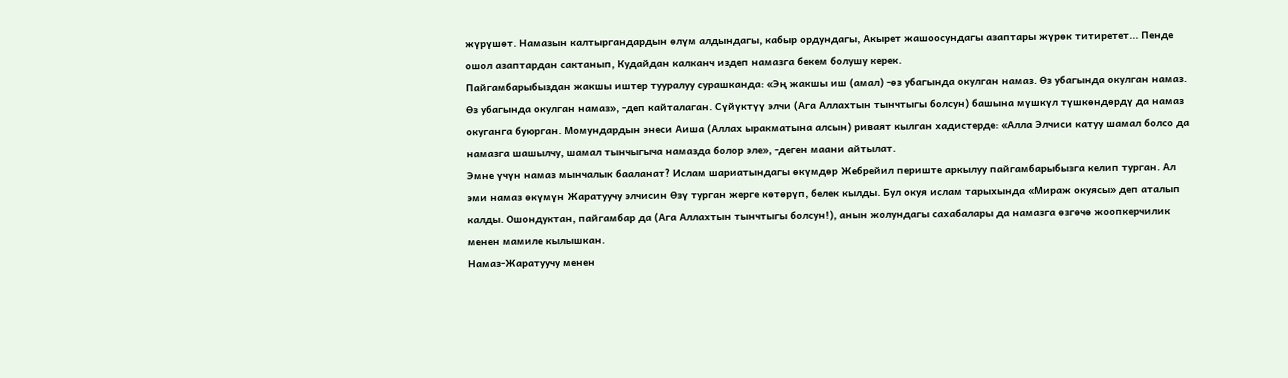жүрүшөт. Намазын калтыргандардын өлүм алдындагы, кабыр ордундагы, Акырет жашоосундагы азаптары жүрөк титиретет... Пенде ошол азаптардан сактанып, Кудайдан калканч издеп намазга бекем болушу керек.
Пайгамбарыбыздан жакшы иштер тууралуу сурашканда: «Эң жакшы иш (амал) -өз убагында окулган намаз. Өз убагында окулган намаз. Өз убагында окулган намаз», -деп кайталаган. Сүйүктүү элчи (Ага Аллахтын тынчтыгы болсун) башына мүшкүл түшкөндөрдү да намаз окуганга буюрган. Момундардын энеси Аиша (Аллах ыракматына алсын) риваят кылган хадистерде: «Алла Элчиси катуу шамал болсо да намазга шашылчу, шамал тынчыгыча намазда болор эле», -деген маани айтылат.
Эмне үчүн намаз мынчалык бааланат? Ислам шариатындагы өкүмдөр Жебрейил периште аркылуу пайгамбарыбызга келип турган. Ал эми намаз өкүмүн Жаратуучу элчисин Өзү турган жерге көтөрүп, белек кылды. Бул окуя ислам тарыхында «Мираж окуясы» деп аталып калды. Ошондуктан, пайгамбар да (Ага Аллахтын тынчтыгы болсун!), анын жолундагы сахабалары да намазга өзгөчө жоопкерчилик менен мамиле кылышкан.
Намаз-Жаратуучу менен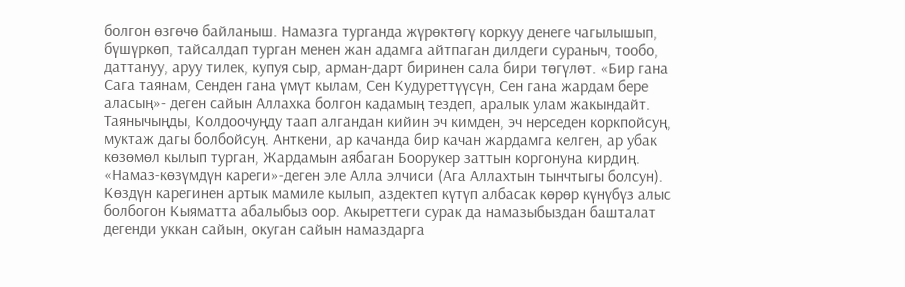болгон өзгөчө байланыш. Намазга турганда жүрөктөгү коркуу денеге чагылышып, бүшүркөп, тайсалдап турган менен жан адамга айтпаган дилдеги сураныч, тообо, даттануу, аруу тилек, купуя сыр, арман-дарт биринен сала бири төгүлөт. «Бир гана Сага таянам, Сенден гана үмүт кылам, Сен Кудуреттүүсүн, Сен гана жардам бере аласың»- деген сайын Аллахка болгон кадамың тездеп, аралык улам жакындайт. Таянычыңды, Колдоочуңду таап алгандан кийин эч кимден, эч нерседен коркпойсуң, муктаж дагы болбойсуң. Анткени, ар качанда бир качан жардамга келген, ар убак көзөмөл кылып турган, Жардамын аябаган Боорукер заттын коргонуна кирдиң.
«Намаз-көзүмдүн кареги»-деген эле Алла элчиси (Ага Аллахтын тынчтыгы болсун). Көздүн карегинен артык мамиле кылып, аздектеп күтүп албасак көрөр күнүбүз алыс болбогон Кыяматта абалыбыз оор. Акыреттеги сурак да намазыбыздан башталат дегенди уккан сайын, окуган сайын намаздарга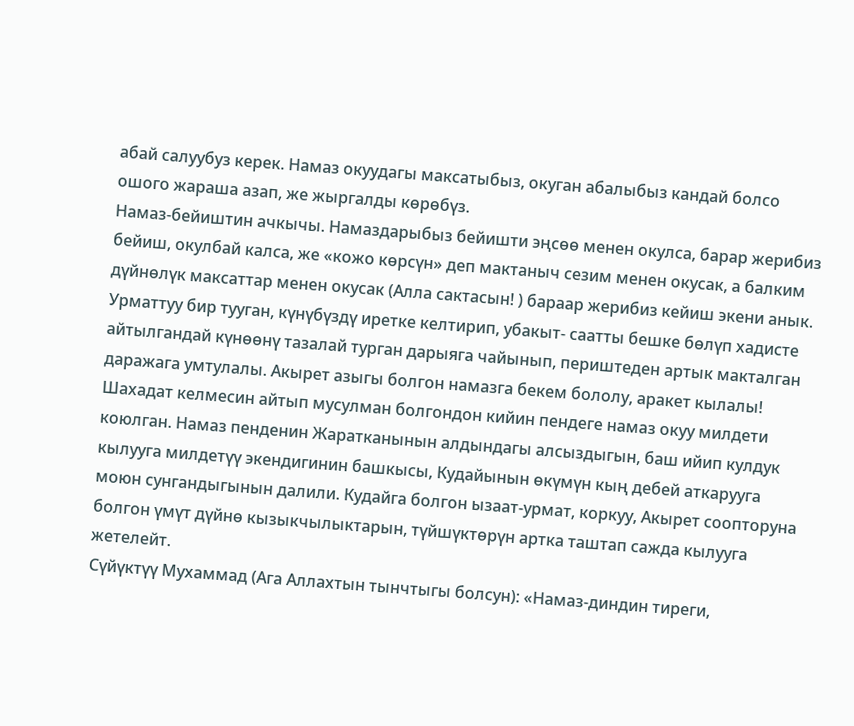абай салуубуз керек. Намаз окуудагы максатыбыз, окуган абалыбыз кандай болсо ошого жараша азап, же жыргалды көрөбүз.
Намаз-бейиштин ачкычы. Намаздарыбыз бейишти эңсөө менен окулса, барар жерибиз бейиш, окулбай калса, же «кожо көрсүн» деп мактаныч сезим менен окусак, а балким дүйнөлүк максаттар менен окусак (Алла сактасын! ) бараар жерибиз кейиш экени анык.
Урматтуу бир тууган, күнүбүздү иретке келтирип, убакыт- саатты бешке бөлүп хадисте айтылгандай күнөөнү тазалай турган дарыяга чайынып, периштеден артык макталган даражага умтулалы. Акырет азыгы болгон намазга бекем бололу, аракет кылалы!
Шахадат келмесин айтып мусулман болгондон кийин пендеге намаз окуу милдети коюлган. Намаз пенденин Жаратканынын алдындагы алсыздыгын, баш ийип кулдук кылууга милдетүү экендигинин башкысы, Кудайынын өкүмүн кың дебей аткарууга моюн сунгандыгынын далили. Кудайга болгон ызаат-урмат, коркуу, Акырет соопторуна болгон үмүт дүйнө кызыкчылыктарын, түйшүктөрүн артка таштап сажда кылууга жетелейт.
Сүйүктүү Мухаммад (Ага Аллахтын тынчтыгы болсун): «Намаз-диндин тиреги,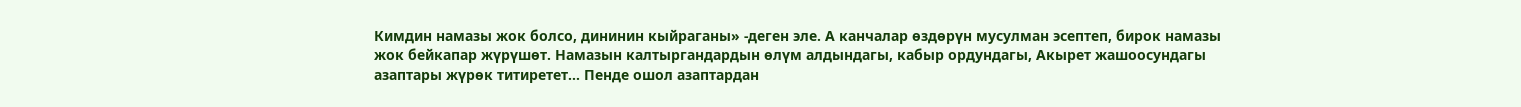Кимдин намазы жок болсо, дининин кыйраганы» -деген эле. А канчалар өздөрүн мусулман эсептеп, бирок намазы жок бейкапар жүрүшөт. Намазын калтыргандардын өлүм алдындагы, кабыр ордундагы, Акырет жашоосундагы азаптары жүрөк титиретет... Пенде ошол азаптардан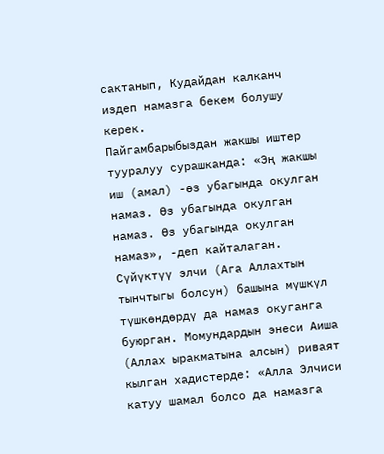сактанып, Кудайдан калканч издеп намазга бекем болушу керек.
Пайгамбарыбыздан жакшы иштер тууралуу сурашканда: «Эң жакшы иш (амал) -өз убагында окулган намаз. Өз убагында окулган намаз. Өз убагында окулган намаз», -деп кайталаган. Сүйүктүү элчи (Ага Аллахтын тынчтыгы болсун) башына мүшкүл түшкөндөрдү да намаз окуганга буюрган. Момундардын энеси Аиша (Аллах ыракматына алсын) риваят кылган хадистерде: «Алла Элчиси катуу шамал болсо да намазга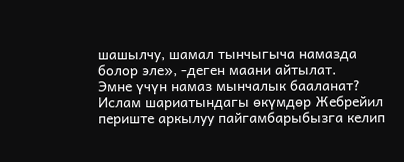шашылчу, шамал тынчыгыча намазда болор эле», -деген маани айтылат.
Эмне үчүн намаз мынчалык бааланат? Ислам шариатындагы өкүмдөр Жебрейил периште аркылуу пайгамбарыбызга келип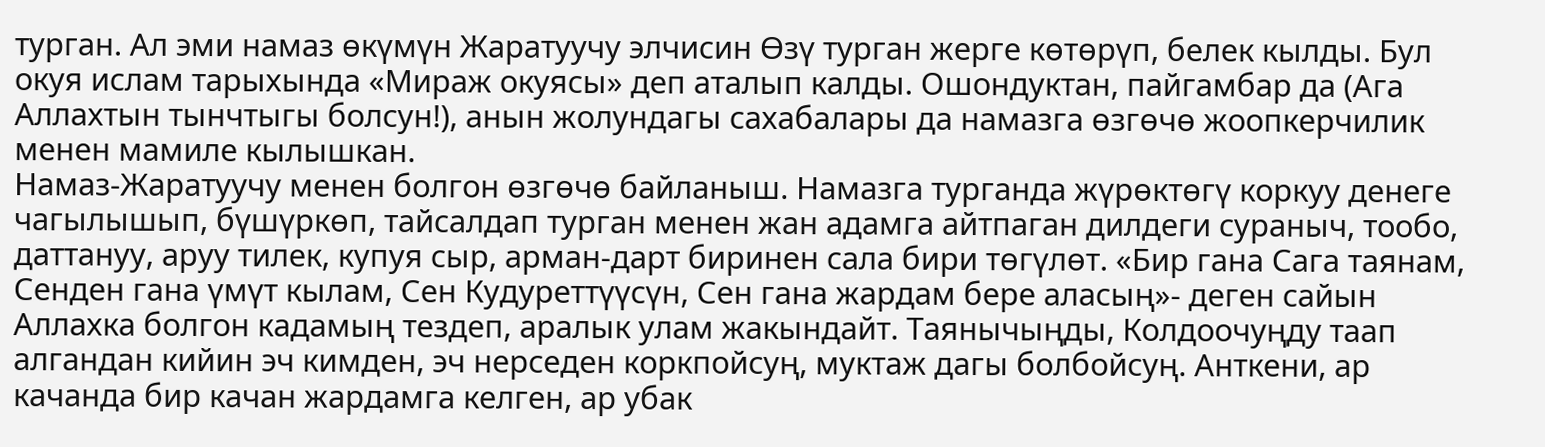турган. Ал эми намаз өкүмүн Жаратуучу элчисин Өзү турган жерге көтөрүп, белек кылды. Бул окуя ислам тарыхында «Мираж окуясы» деп аталып калды. Ошондуктан, пайгамбар да (Ага Аллахтын тынчтыгы болсун!), анын жолундагы сахабалары да намазга өзгөчө жоопкерчилик менен мамиле кылышкан.
Намаз-Жаратуучу менен болгон өзгөчө байланыш. Намазга турганда жүрөктөгү коркуу денеге чагылышып, бүшүркөп, тайсалдап турган менен жан адамга айтпаган дилдеги сураныч, тообо, даттануу, аруу тилек, купуя сыр, арман-дарт биринен сала бири төгүлөт. «Бир гана Сага таянам, Сенден гана үмүт кылам, Сен Кудуреттүүсүн, Сен гана жардам бере аласың»- деген сайын Аллахка болгон кадамың тездеп, аралык улам жакындайт. Таянычыңды, Колдоочуңду таап алгандан кийин эч кимден, эч нерседен коркпойсуң, муктаж дагы болбойсуң. Анткени, ар качанда бир качан жардамга келген, ар убак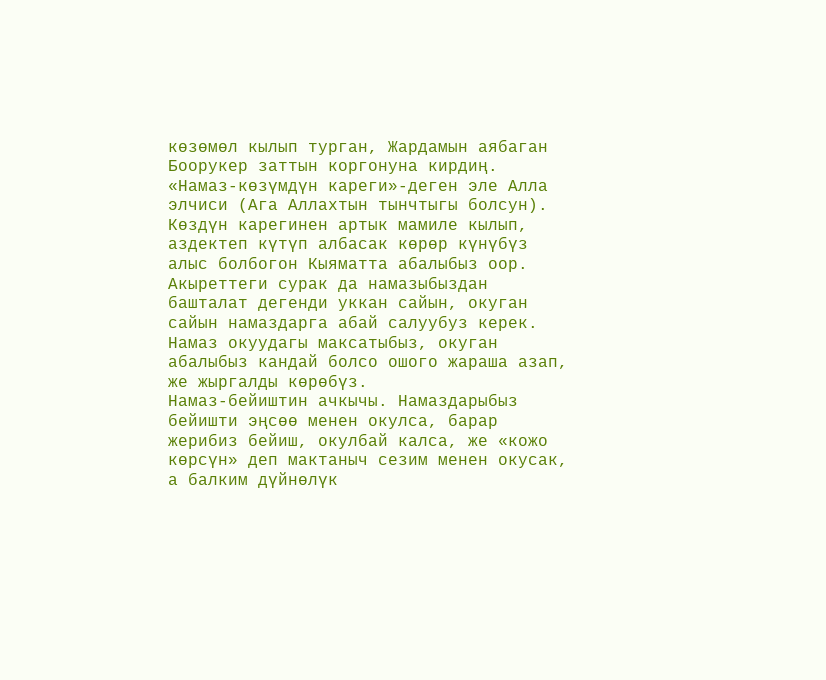көзөмөл кылып турган, Жардамын аябаган Боорукер заттын коргонуна кирдиң.
«Намаз-көзүмдүн кареги»-деген эле Алла элчиси (Ага Аллахтын тынчтыгы болсун). Көздүн карегинен артык мамиле кылып, аздектеп күтүп албасак көрөр күнүбүз алыс болбогон Кыяматта абалыбыз оор. Акыреттеги сурак да намазыбыздан башталат дегенди уккан сайын, окуган сайын намаздарга абай салуубуз керек. Намаз окуудагы максатыбыз, окуган абалыбыз кандай болсо ошого жараша азап, же жыргалды көрөбүз.
Намаз-бейиштин ачкычы. Намаздарыбыз бейишти эңсөө менен окулса, барар жерибиз бейиш, окулбай калса, же «кожо көрсүн» деп мактаныч сезим менен окусак, а балким дүйнөлүк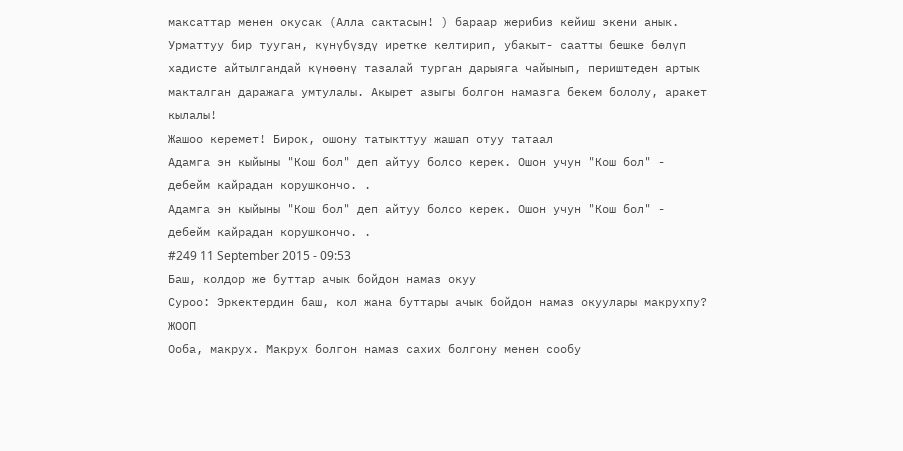максаттар менен окусак (Алла сактасын! ) бараар жерибиз кейиш экени анык.
Урматтуу бир тууган, күнүбүздү иретке келтирип, убакыт- саатты бешке бөлүп хадисте айтылгандай күнөөнү тазалай турган дарыяга чайынып, периштеден артык макталган даражага умтулалы. Акырет азыгы болгон намазга бекем бололу, аракет кылалы!
Жашоо керемет! Бирок, ошону татыкттуу жашап отуу татаал
Адамга эн кыйыны "Кош бол" деп айтуу болсо керек. Ошон учун "Кош бол" - дебейм кайрадан корушкончо. .
Адамга эн кыйыны "Кош бол" деп айтуу болсо керек. Ошон учун "Кош бол" - дебейм кайрадан корушкончо. .
#249 11 September 2015 - 09:53
Баш, колдор же буттар ачык бойдон намаз окуу
Суроо: Эркектердин баш, кол жана буттары ачык бойдон намаз окуулары макрухпу?
ЖООП
Ооба, макрух. Макрух болгон намаз сахих болгону менен сообу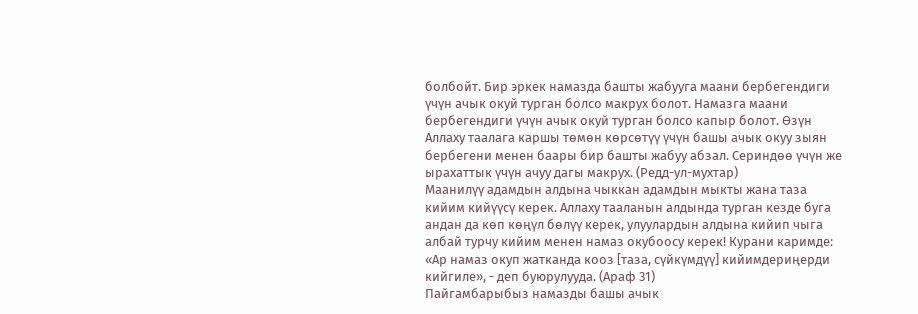болбойт. Бир эркек намазда башты жабууга маани бербегендиги үчүн ачык окуй турган болсо макрух болот. Намазга маани бербегендиги үчүн ачык окуй турган болсо капыр болот. Өзүн Аллаху таалага каршы төмөн көрсөтүү үчүн башы ачык окуу зыян бербегени менен баары бир башты жабуу абзал. Сериндөө үчүн же ырахаттык үчүн ачуу дагы макрух. (Редд-ул-мухтар)
Маанилүү адамдын алдына чыккан адамдын мыкты жана таза кийим кийүүсү керек. Аллаху тааланын алдында турган кезде буга андан да көп көңүл бөлүү керек, улуулардын алдына кийип чыга албай турчу кийим менен намаз окубоосу керек! Курани каримде: «Ар намаз окуп жатканда кооз [таза, сүйкүмдүү] кийимдериңерди кийгиле», - деп буюрулууда. (Араф 31)
Пайгамбарыбыз намазды башы ачык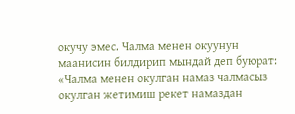окучу эмес. Чалма менен окуунун маанисин билдирип мындай деп буюрат:
«Чалма менен окулган намаз чалмасыз окулган жетимиш рекет намаздан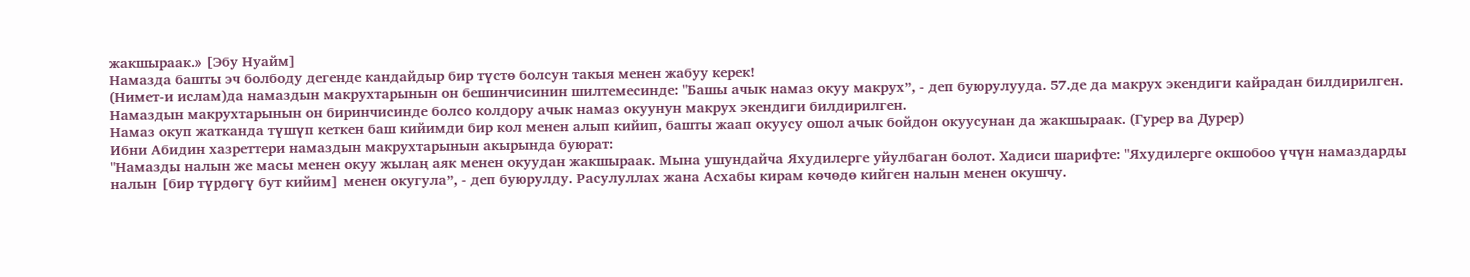жакшыраак.» [Эбу Нуайм]
Намазда башты эч болбоду дегенде кандайдыр бир түстө болсун такыя менен жабуу керек!
(Нимет-и ислам)да намаздын макрухтарынын он бешинчисинин шилтемесинде: "Башы ачык намаз окуу макрух”, - деп буюрулууда. 57.де да макрух экендиги кайрадан билдирилген. Намаздын макрухтарынын он биринчисинде болсо колдору ачык намаз окуунун макрух экендиги билдирилген.
Намаз окуп жатканда түшүп кеткен баш кийимди бир кол менен алып кийип, башты жаап окуусу ошол ачык бойдон окуусунан да жакшыраак. (Гурер ва Дурер)
Ибни Абидин хазреттери намаздын макрухтарынын акырында буюрат:
"Намазды налын же масы менен окуу жылаң аяк менен окуудан жакшыраак. Мына ушундайча Яхудилерге уйулбаган болот. Хадиси шарифте: "Яхудилерге окшобоо үчүн намаздарды налын [бир түрдөгү бут кийим] менен окугула”, - деп буюрулду. Расулуллах жана Асхабы кирам көчөдө кийген налын менен окушчу.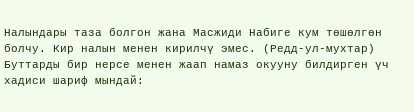Налындары таза болгон жана Масжиди Набиге кум төшөлгөн болчу. Кир налын менен кирилчү эмес. (Редд-ул-мухтар)
Буттарды бир нерсе менен жаап намаз окууну билдирген үч хадиси шариф мындай: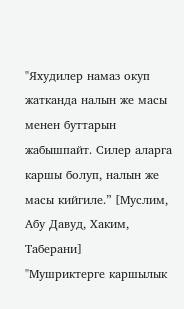"Яхудилер намаз окуп жатканда налын же масы менен буттарын жабышпайт. Силер аларга каршы болуп, налын же масы кийгиле.” [Муслим, Абу Давуд, Хаким, Таберани]
"Мушриктерге каршылык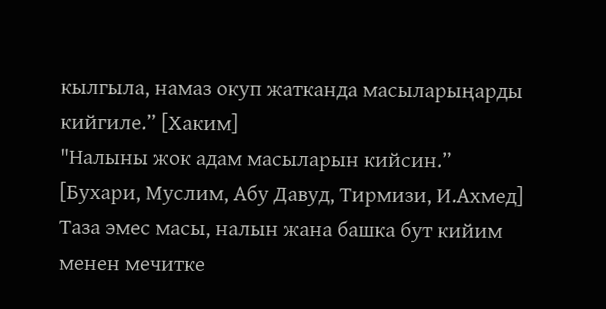кылгыла, намаз окуп жатканда масыларыңарды кийгиле.” [Хаким]
"Налыны жок адам масыларын кийсин.” [Бухари, Муслим, Абу Давуд, Тирмизи, И.Ахмед]
Таза эмес масы, налын жана башка бут кийим менен мечитке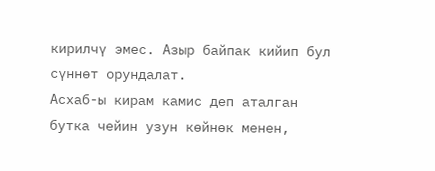кирилчү эмес. Азыр байпак кийип бул сүннөт орундалат.
Асхаб-ы кирам камис деп аталган бутка чейин узун көйнөк менен,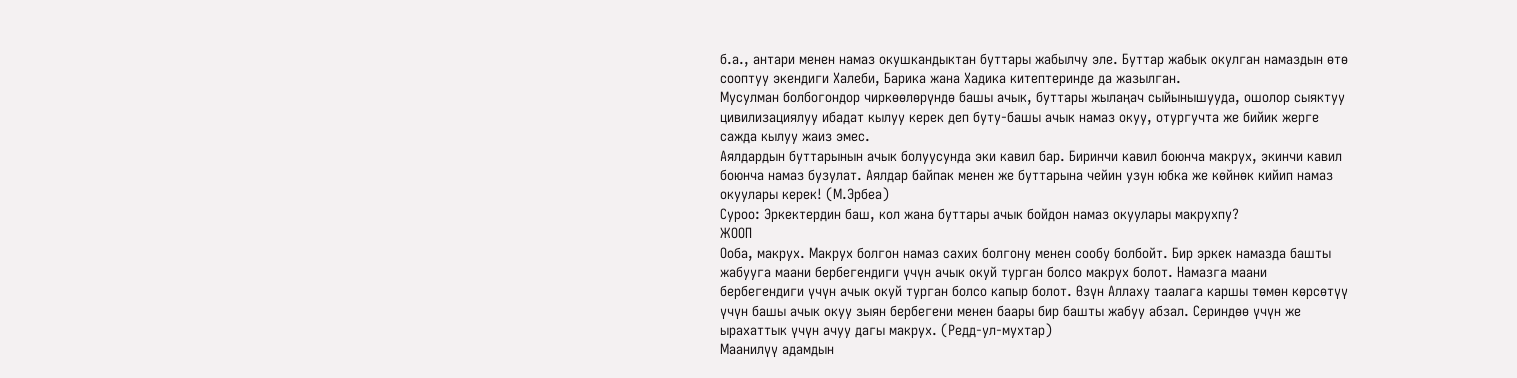б.а., антари менен намаз окушкандыктан буттары жабылчу эле. Буттар жабык окулган намаздын өтө сооптуу экендиги Халеби, Барика жана Хадика китептеринде да жазылган.
Мусулман болбогондор чиркөөлөрүндө башы ачык, буттары жылаңач сыйынышууда, ошолор сыяктуу цивилизациялуу ибадат кылуу керек деп буту-башы ачык намаз окуу, отургучта же бийик жерге сажда кылуу жаиз эмес.
Аялдардын буттарынын ачык болуусунда эки кавил бар. Биринчи кавил боюнча макрух, экинчи кавил боюнча намаз бузулат. Аялдар байпак менен же буттарына чейин узун юбка же көйнөк кийип намаз окуулары керек! (М.Эрбеа)
Суроо: Эркектердин баш, кол жана буттары ачык бойдон намаз окуулары макрухпу?
ЖООП
Ооба, макрух. Макрух болгон намаз сахих болгону менен сообу болбойт. Бир эркек намазда башты жабууга маани бербегендиги үчүн ачык окуй турган болсо макрух болот. Намазга маани бербегендиги үчүн ачык окуй турган болсо капыр болот. Өзүн Аллаху таалага каршы төмөн көрсөтүү үчүн башы ачык окуу зыян бербегени менен баары бир башты жабуу абзал. Сериндөө үчүн же ырахаттык үчүн ачуу дагы макрух. (Редд-ул-мухтар)
Маанилүү адамдын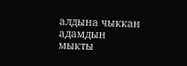алдына чыккан адамдын мыкты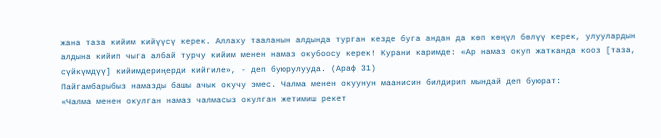жана таза кийим кийүүсү керек. Аллаху тааланын алдында турган кезде буга андан да көп көңүл бөлүү керек, улуулардын алдына кийип чыга албай турчу кийим менен намаз окубоосу керек! Курани каримде: «Ар намаз окуп жатканда кооз [таза, сүйкүмдүү] кийимдериңерди кийгиле», - деп буюрулууда. (Араф 31)
Пайгамбарыбыз намазды башы ачык окучу эмес. Чалма менен окуунун маанисин билдирип мындай деп буюрат:
«Чалма менен окулган намаз чалмасыз окулган жетимиш рекет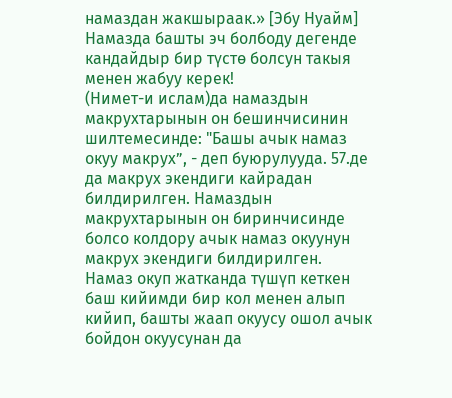намаздан жакшыраак.» [Эбу Нуайм]
Намазда башты эч болбоду дегенде кандайдыр бир түстө болсун такыя менен жабуу керек!
(Нимет-и ислам)да намаздын макрухтарынын он бешинчисинин шилтемесинде: "Башы ачык намаз окуу макрух”, - деп буюрулууда. 57.де да макрух экендиги кайрадан билдирилген. Намаздын макрухтарынын он биринчисинде болсо колдору ачык намаз окуунун макрух экендиги билдирилген.
Намаз окуп жатканда түшүп кеткен баш кийимди бир кол менен алып кийип, башты жаап окуусу ошол ачык бойдон окуусунан да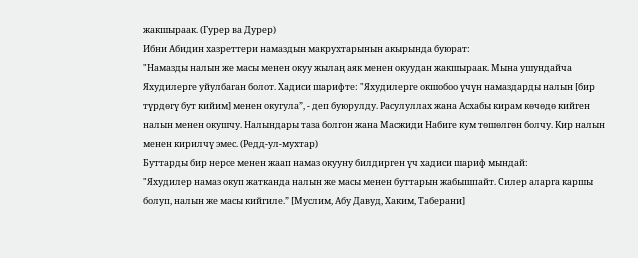жакшыраак. (Гурер ва Дурер)
Ибни Абидин хазреттери намаздын макрухтарынын акырында буюрат:
"Намазды налын же масы менен окуу жылаң аяк менен окуудан жакшыраак. Мына ушундайча Яхудилерге уйулбаган болот. Хадиси шарифте: "Яхудилерге окшобоо үчүн намаздарды налын [бир түрдөгү бут кийим] менен окугула”, - деп буюрулду. Расулуллах жана Асхабы кирам көчөдө кийген налын менен окушчу. Налындары таза болгон жана Масжиди Набиге кум төшөлгөн болчу. Кир налын менен кирилчү эмес. (Редд-ул-мухтар)
Буттарды бир нерсе менен жаап намаз окууну билдирген үч хадиси шариф мындай:
"Яхудилер намаз окуп жатканда налын же масы менен буттарын жабышпайт. Силер аларга каршы болуп, налын же масы кийгиле.” [Муслим, Абу Давуд, Хаким, Таберани]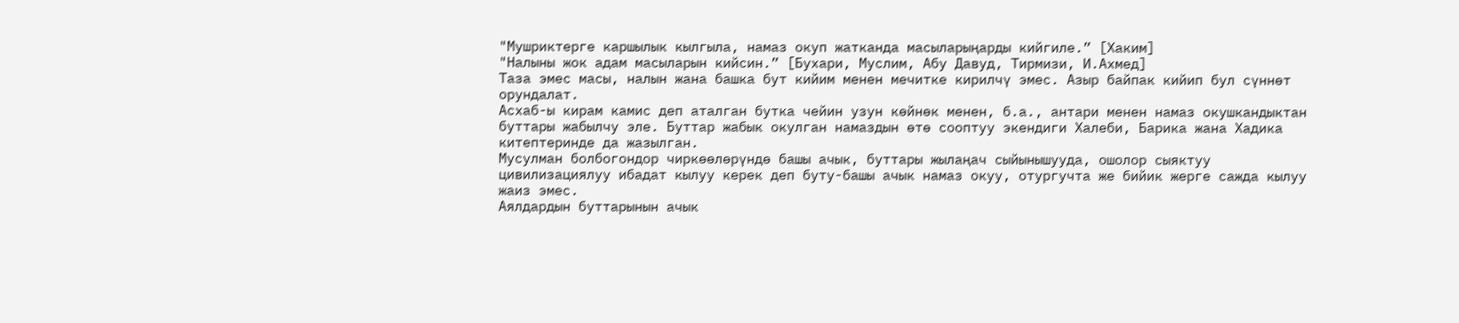"Мушриктерге каршылык кылгыла, намаз окуп жатканда масыларыңарды кийгиле.” [Хаким]
"Налыны жок адам масыларын кийсин.” [Бухари, Муслим, Абу Давуд, Тирмизи, И.Ахмед]
Таза эмес масы, налын жана башка бут кийим менен мечитке кирилчү эмес. Азыр байпак кийип бул сүннөт орундалат.
Асхаб-ы кирам камис деп аталган бутка чейин узун көйнөк менен, б.а., антари менен намаз окушкандыктан буттары жабылчу эле. Буттар жабык окулган намаздын өтө сооптуу экендиги Халеби, Барика жана Хадика китептеринде да жазылган.
Мусулман болбогондор чиркөөлөрүндө башы ачык, буттары жылаңач сыйынышууда, ошолор сыяктуу цивилизациялуу ибадат кылуу керек деп буту-башы ачык намаз окуу, отургучта же бийик жерге сажда кылуу жаиз эмес.
Аялдардын буттарынын ачык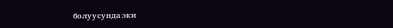болуусунда эки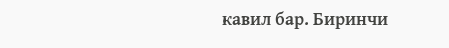кавил бар. Биринчи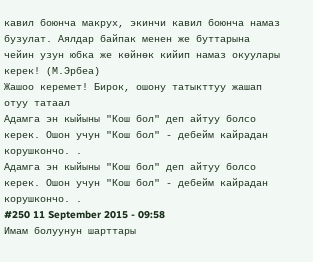кавил боюнча макрух, экинчи кавил боюнча намаз бузулат. Аялдар байпак менен же буттарына чейин узун юбка же көйнөк кийип намаз окуулары керек! (М.Эрбеа)
Жашоо керемет! Бирок, ошону татыкттуу жашап отуу татаал
Адамга эн кыйыны "Кош бол" деп айтуу болсо керек. Ошон учун "Кош бол" - дебейм кайрадан корушкончо. .
Адамга эн кыйыны "Кош бол" деп айтуу болсо керек. Ошон учун "Кош бол" - дебейм кайрадан корушкончо. .
#250 11 September 2015 - 09:58
Имам болуунун шарттары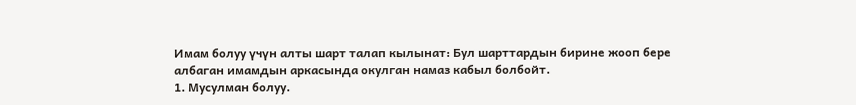Имам болуу үчүн алты шарт талап кылынат: Бул шарттардын бирине жооп бере албаган имамдын аркасында окулган намаз кабыл болбойт.
1. Мусулман болуу.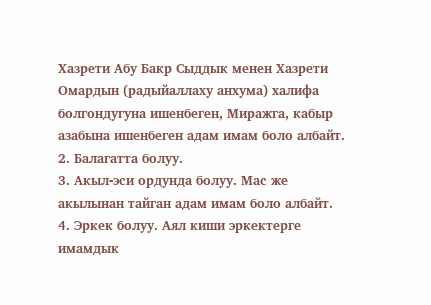Хазрети Абу Бакр Сыддык менен Хазрети Омардын (радыйаллаху анхума) халифа болгондугуна ишенбеген, Миражга, кабыр азабына ишенбеген адам имам боло албайт.
2. Балагатта болуу.
3. Акыл-эси ордунда болуу. Мас же акылынан тайган адам имам боло албайт.
4. Эркек болуу. Аял киши эркектерге имамдык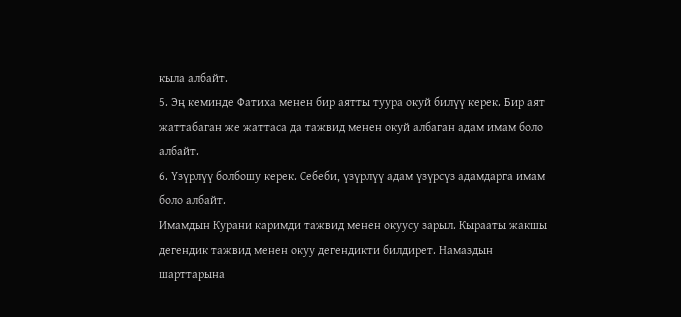кыла албайт.
5. Эң кеминде Фатиха менен бир аятты туура окуй билүү керек. Бир аят жаттабаган же жаттаса да тажвид менен окуй албаган адам имам боло албайт.
6. Үзүрлүү болбошу керек. Себеби, үзүрлүү адам үзүрсүз адамдарга имам боло албайт.
Имамдын Курани каримди тажвид менен окуусу зарыл. Кырааты жакшы дегендик тажвид менен окуу дегендикти билдирет. Намаздын шарттарына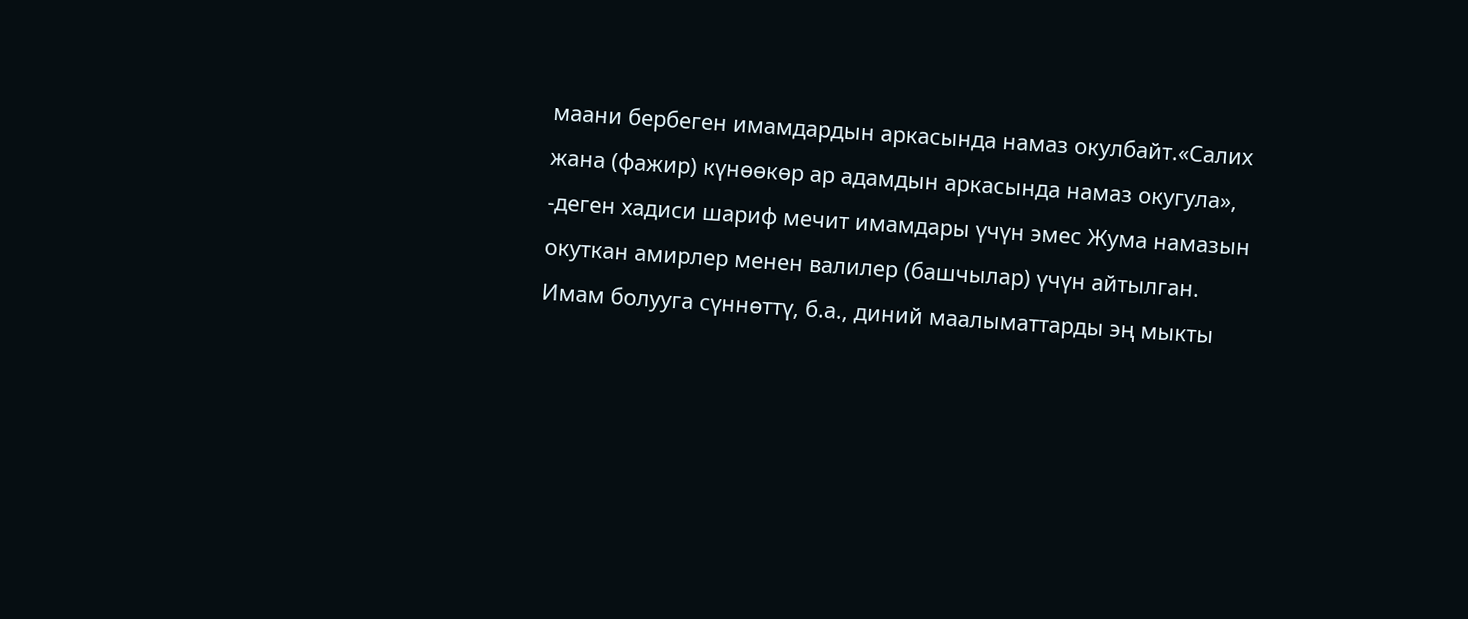маани бербеген имамдардын аркасында намаз окулбайт.«Салих жана (фажир) күнөөкөр ар адамдын аркасында намаз окугула», -деген хадиси шариф мечит имамдары үчүн эмес Жума намазын окуткан амирлер менен валилер (башчылар) үчүн айтылган.
Имам болууга сүннөттү, б.а., диний маалыматтарды эң мыкты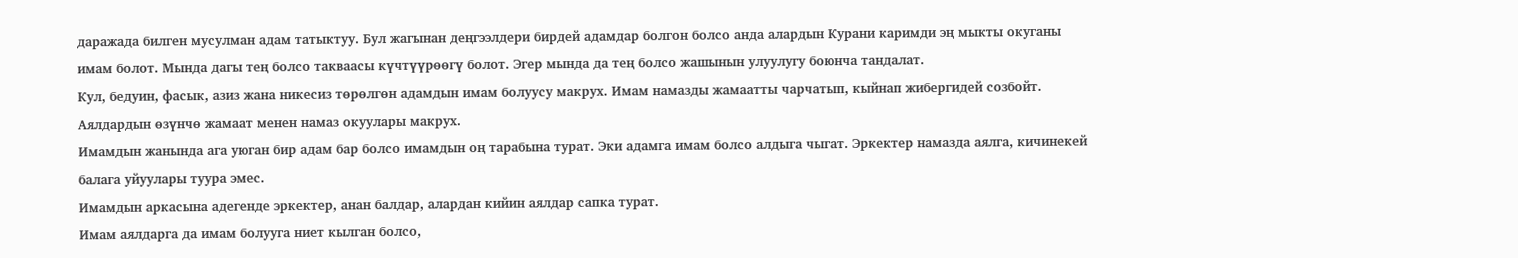даражада билген мусулман адам татыктуу. Бул жагынан деңгээлдери бирдей адамдар болгон болсо анда алардын Курани каримди эң мыкты окуганы имам болот. Мында дагы тең болсо такваасы күчтүүрөөгү болот. Эгер мында да тең болсо жашынын улуулугу боюнча тандалат.
Кул, бедуин, фасык, азиз жана никесиз төрөлгөн адамдын имам болуусу макрух. Имам намазды жамаатты чарчатып, кыйнап жибергидей созбойт.
Аялдардын өзүнчө жамаат менен намаз окуулары макрух.
Имамдын жанында ага уюган бир адам бар болсо имамдын оң тарабына турат. Эки адамга имам болсо алдыга чыгат. Эркектер намазда аялга, кичинекей балага уйуулары туура эмес.
Имамдын аркасына адегенде эркектер, анан балдар, алардан кийин аялдар сапка турат.
Имам аялдарга да имам болууга ниет кылган болсо,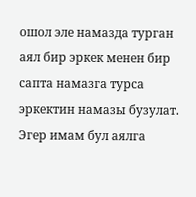ошол эле намазда турган аял бир эркек менен бир сапта намазга турса эркектин намазы бузулат. Эгер имам бул аялга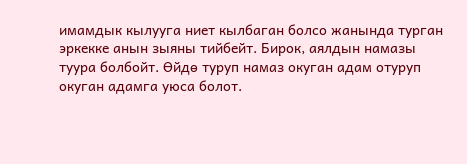имамдык кылууга ниет кылбаган болсо жанында турган эркекке анын зыяны тийбейт. Бирок, аялдын намазы туура болбойт. Өйдө туруп намаз окуган адам отуруп окуган адамга уюса болот.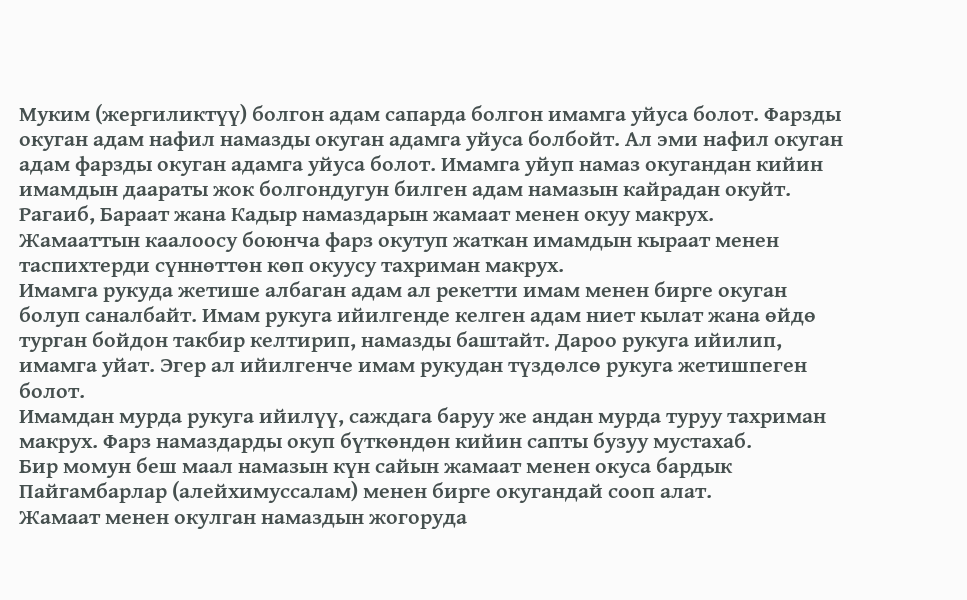Муким (жергиликтүү) болгон адам сапарда болгон имамга уйуса болот. Фарзды окуган адам нафил намазды окуган адамга уйуса болбойт. Ал эми нафил окуган адам фарзды окуган адамга уйуса болот. Имамга уйуп намаз окугандан кийин имамдын даараты жок болгондугун билген адам намазын кайрадан окуйт.
Рагаиб, Бараат жана Кадыр намаздарын жамаат менен окуу макрух.
Жамааттын каалоосу боюнча фарз окутуп жаткан имамдын кыраат менен таспихтерди сүннөттөн көп окуусу тахриман макрух.
Имамга рукуда жетише албаган адам ал рекетти имам менен бирге окуган болуп саналбайт. Имам рукуга ийилгенде келген адам ниет кылат жана өйдө турган бойдон такбир келтирип, намазды баштайт. Дароо рукуга ийилип, имамга уйат. Эгер ал ийилгенче имам рукудан түздөлсө рукуга жетишпеген болот.
Имамдан мурда рукуга ийилүү, саждага баруу же андан мурда туруу тахриман макрух. Фарз намаздарды окуп бүткөндөн кийин сапты бузуу мустахаб.
Бир момун беш маал намазын күн сайын жамаат менен окуса бардык Пайгамбарлар (алейхимуссалам) менен бирге окугандай сооп алат.
Жамаат менен окулган намаздын жогоруда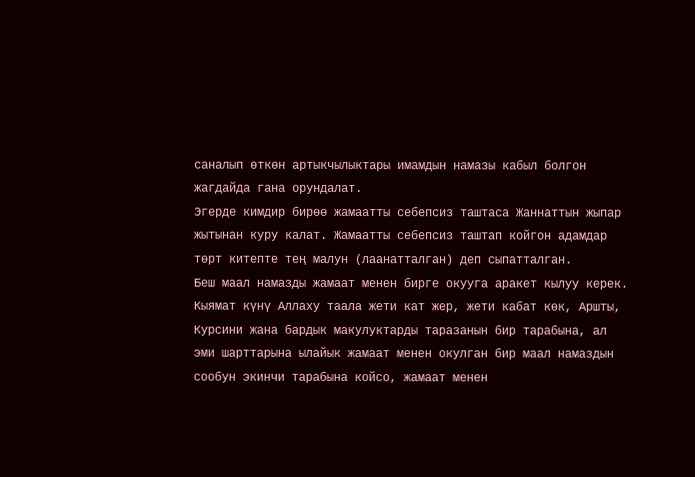саналып өткөн артыкчылыктары имамдын намазы кабыл болгон жагдайда гана орундалат.
Эгерде кимдир бирөө жамаатты себепсиз таштаса Жаннаттын жыпар жытынан куру калат. Жамаатты себепсиз таштап койгон адамдар төрт китепте тең малун (лаанатталган) деп сыпатталган.
Беш маал намазды жамаат менен бирге окууга аракет кылуу керек. Кыямат күнү Аллаху таала жети кат жер, жети кабат көк, Аршты, Курсини жана бардык макулуктарды таразанын бир тарабына, ал эми шарттарына ылайык жамаат менен окулган бир маал намаздын сообун экинчи тарабына койсо, жамаат менен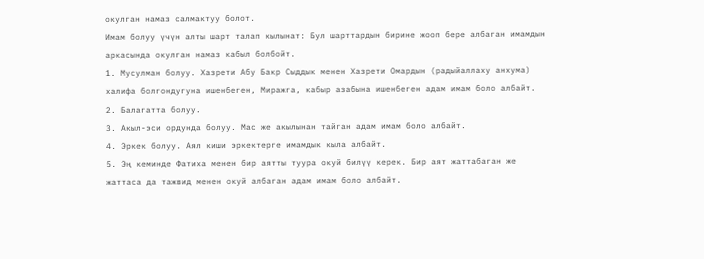окулган намаз салмактуу болот.
Имам болуу үчүн алты шарт талап кылынат: Бул шарттардын бирине жооп бере албаган имамдын аркасында окулган намаз кабыл болбойт.
1. Мусулман болуу. Хазрети Абу Бакр Сыддык менен Хазрети Омардын (радыйаллаху анхума) халифа болгондугуна ишенбеген, Миражга, кабыр азабына ишенбеген адам имам боло албайт.
2. Балагатта болуу.
3. Акыл-эси ордунда болуу. Мас же акылынан тайган адам имам боло албайт.
4. Эркек болуу. Аял киши эркектерге имамдык кыла албайт.
5. Эң кеминде Фатиха менен бир аятты туура окуй билүү керек. Бир аят жаттабаган же жаттаса да тажвид менен окуй албаган адам имам боло албайт.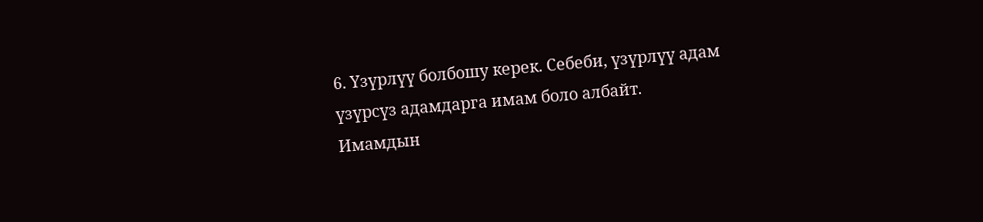6. Үзүрлүү болбошу керек. Себеби, үзүрлүү адам үзүрсүз адамдарга имам боло албайт.
Имамдын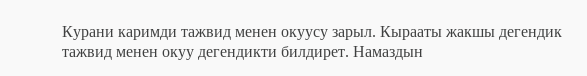Курани каримди тажвид менен окуусу зарыл. Кырааты жакшы дегендик тажвид менен окуу дегендикти билдирет. Намаздын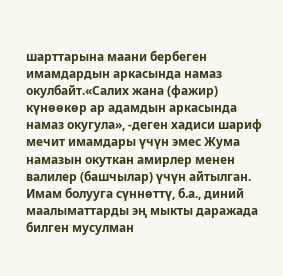шарттарына маани бербеген имамдардын аркасында намаз окулбайт.«Салих жана (фажир) күнөөкөр ар адамдын аркасында намаз окугула», -деген хадиси шариф мечит имамдары үчүн эмес Жума намазын окуткан амирлер менен валилер (башчылар) үчүн айтылган.
Имам болууга сүннөттү, б.а., диний маалыматтарды эң мыкты даражада билген мусулман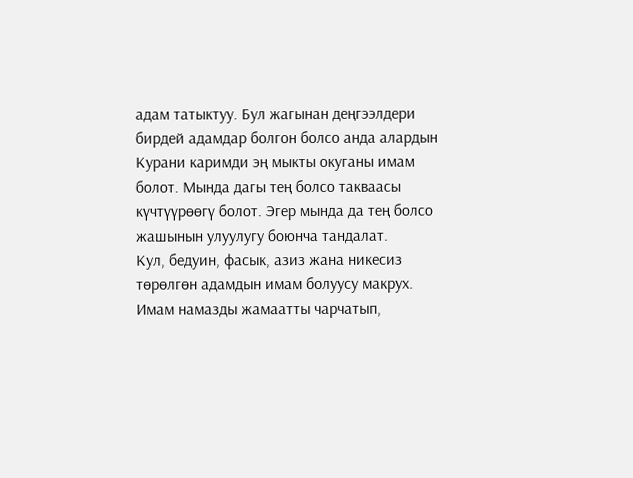адам татыктуу. Бул жагынан деңгээлдери бирдей адамдар болгон болсо анда алардын Курани каримди эң мыкты окуганы имам болот. Мында дагы тең болсо такваасы күчтүүрөөгү болот. Эгер мында да тең болсо жашынын улуулугу боюнча тандалат.
Кул, бедуин, фасык, азиз жана никесиз төрөлгөн адамдын имам болуусу макрух. Имам намазды жамаатты чарчатып,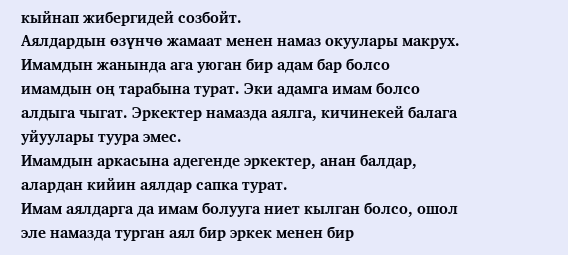кыйнап жибергидей созбойт.
Аялдардын өзүнчө жамаат менен намаз окуулары макрух.
Имамдын жанында ага уюган бир адам бар болсо имамдын оң тарабына турат. Эки адамга имам болсо алдыга чыгат. Эркектер намазда аялга, кичинекей балага уйуулары туура эмес.
Имамдын аркасына адегенде эркектер, анан балдар, алардан кийин аялдар сапка турат.
Имам аялдарга да имам болууга ниет кылган болсо, ошол эле намазда турган аял бир эркек менен бир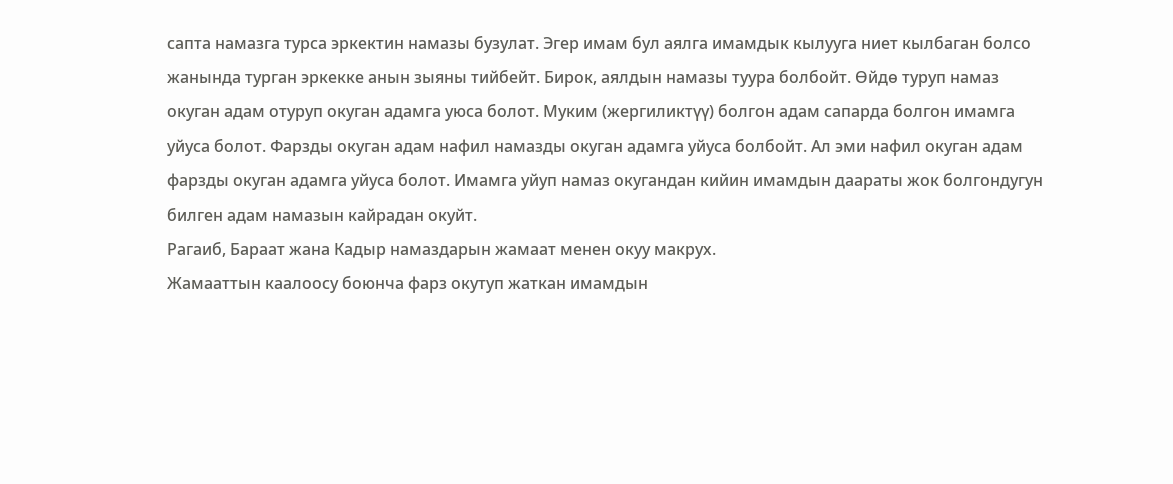сапта намазга турса эркектин намазы бузулат. Эгер имам бул аялга имамдык кылууга ниет кылбаган болсо жанында турган эркекке анын зыяны тийбейт. Бирок, аялдын намазы туура болбойт. Өйдө туруп намаз окуган адам отуруп окуган адамга уюса болот. Муким (жергиликтүү) болгон адам сапарда болгон имамга уйуса болот. Фарзды окуган адам нафил намазды окуган адамга уйуса болбойт. Ал эми нафил окуган адам фарзды окуган адамга уйуса болот. Имамга уйуп намаз окугандан кийин имамдын даараты жок болгондугун билген адам намазын кайрадан окуйт.
Рагаиб, Бараат жана Кадыр намаздарын жамаат менен окуу макрух.
Жамааттын каалоосу боюнча фарз окутуп жаткан имамдын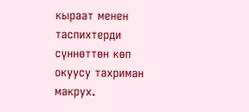кыраат менен таспихтерди сүннөттөн көп окуусу тахриман макрух.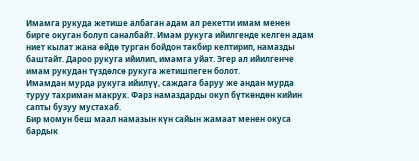Имамга рукуда жетише албаган адам ал рекетти имам менен бирге окуган болуп саналбайт. Имам рукуга ийилгенде келген адам ниет кылат жана өйдө турган бойдон такбир келтирип, намазды баштайт. Дароо рукуга ийилип, имамга уйат. Эгер ал ийилгенче имам рукудан түздөлсө рукуга жетишпеген болот.
Имамдан мурда рукуга ийилүү, саждага баруу же андан мурда туруу тахриман макрух. Фарз намаздарды окуп бүткөндөн кийин сапты бузуу мустахаб.
Бир момун беш маал намазын күн сайын жамаат менен окуса бардык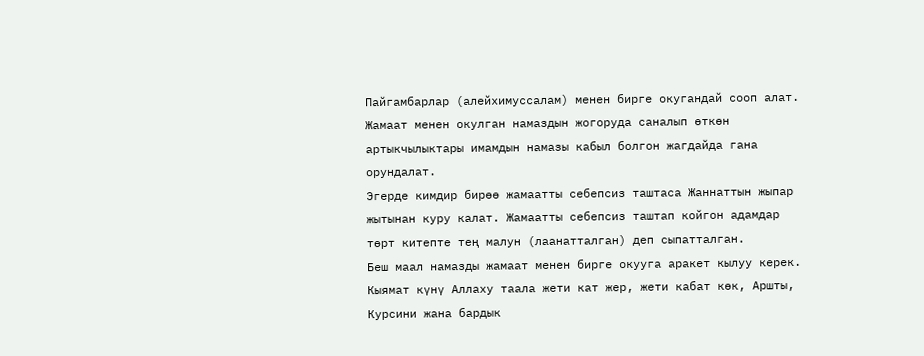Пайгамбарлар (алейхимуссалам) менен бирге окугандай сооп алат.
Жамаат менен окулган намаздын жогоруда саналып өткөн артыкчылыктары имамдын намазы кабыл болгон жагдайда гана орундалат.
Эгерде кимдир бирөө жамаатты себепсиз таштаса Жаннаттын жыпар жытынан куру калат. Жамаатты себепсиз таштап койгон адамдар төрт китепте тең малун (лаанатталган) деп сыпатталган.
Беш маал намазды жамаат менен бирге окууга аракет кылуу керек. Кыямат күнү Аллаху таала жети кат жер, жети кабат көк, Аршты, Курсини жана бардык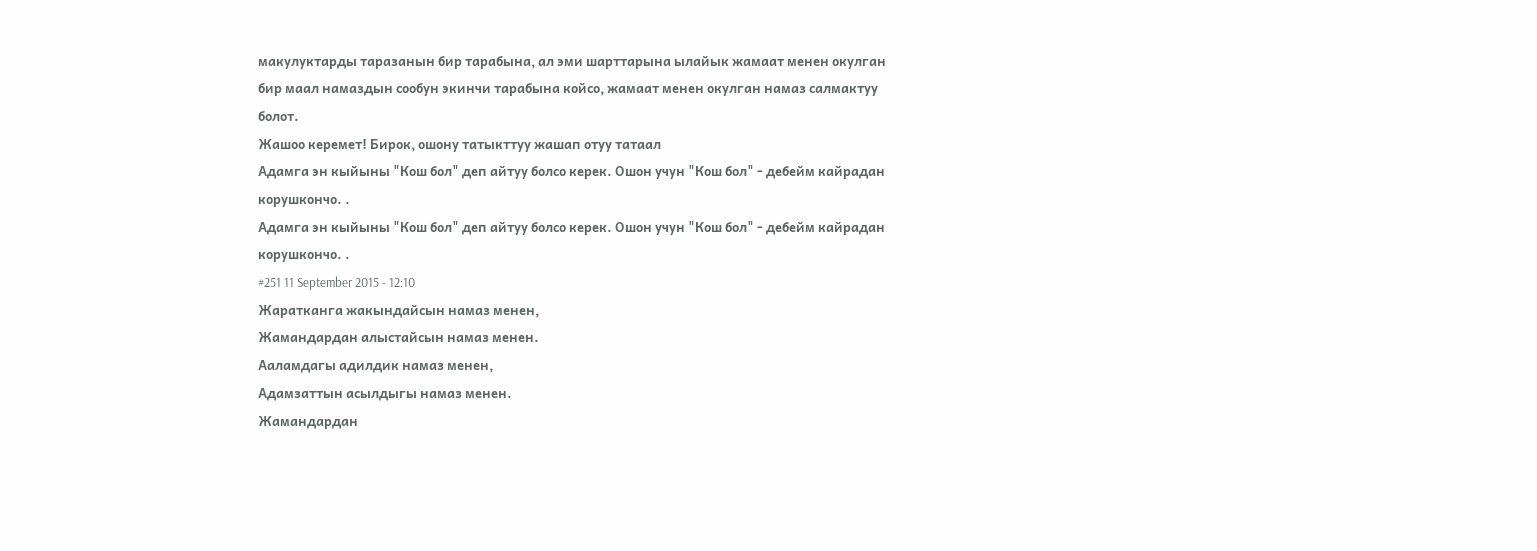макулуктарды таразанын бир тарабына, ал эми шарттарына ылайык жамаат менен окулган бир маал намаздын сообун экинчи тарабына койсо, жамаат менен окулган намаз салмактуу болот.
Жашоо керемет! Бирок, ошону татыкттуу жашап отуу татаал
Адамга эн кыйыны "Кош бол" деп айтуу болсо керек. Ошон учун "Кош бол" - дебейм кайрадан корушкончо. .
Адамга эн кыйыны "Кош бол" деп айтуу болсо керек. Ошон учун "Кош бол" - дебейм кайрадан корушкончо. .
#251 11 September 2015 - 12:10
Жаратканга жакындайсын намаз менен,
Жамандардан алыстайсын намаз менен.
Ааламдагы адилдик намаз менен,
Адамзаттын асылдыгы намаз менен.
Жамандардан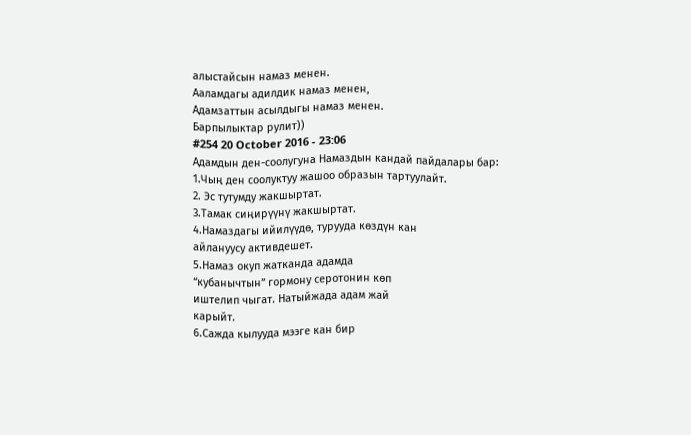алыстайсын намаз менен.
Ааламдагы адилдик намаз менен,
Адамзаттын асылдыгы намаз менен.
Барпылыктар рулит))
#254 20 October 2016 - 23:06
Адамдын ден-соолугуна Намаздын кандай пайдалары бар:
1.Чың ден соолуктуу жашоо образын тартуулайт.
2. Эс тутумду жакшыртат.
3.Тамак сиңирүүнү жакшыртат.
4.Намаздагы ийилүүдө, турууда көздүн кан
айлануусу активдешет.
5.Намаз окуп жатканда адамда
“кубанычтын” гормону серотонин көп
иштелип чыгат. Натыйжада адам жай
карыйт.
6.Сажда кылууда мээге кан бир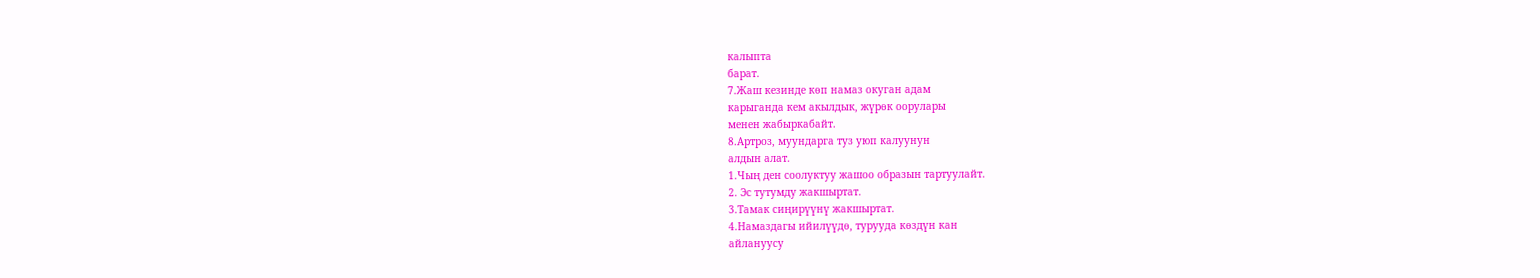калыпта
барат.
7.Жаш кезинде көп намаз окуган адам
карыганда кем акылдык, жүрөк оорулары
менен жабыркабайт.
8.Артроз, муундарга туз уюп калуунун
алдын алат.
1.Чың ден соолуктуу жашоо образын тартуулайт.
2. Эс тутумду жакшыртат.
3.Тамак сиңирүүнү жакшыртат.
4.Намаздагы ийилүүдө, турууда көздүн кан
айлануусу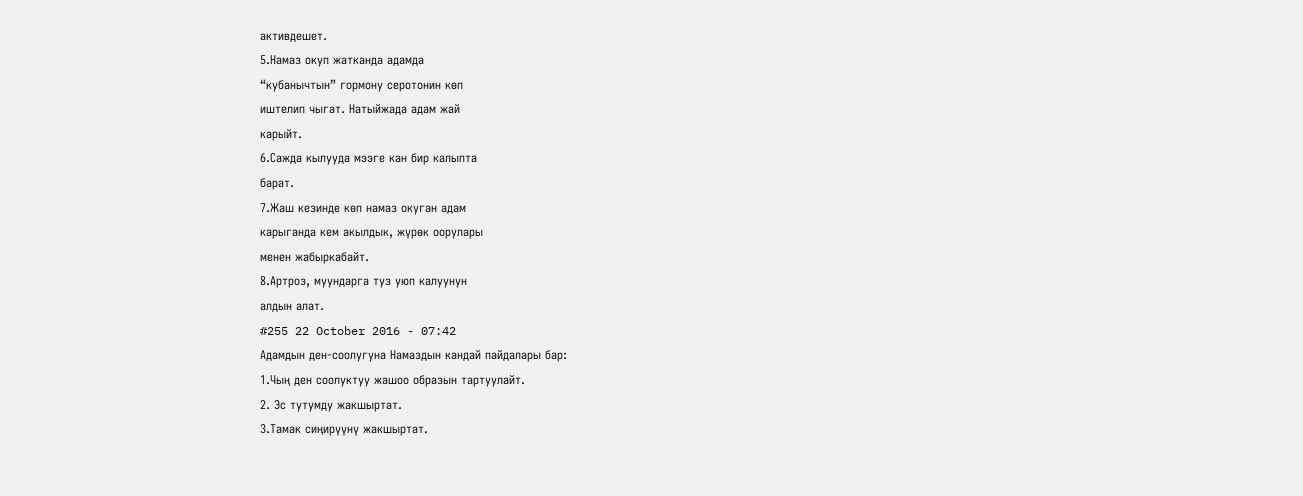активдешет.
5.Намаз окуп жатканда адамда
“кубанычтын” гормону серотонин көп
иштелип чыгат. Натыйжада адам жай
карыйт.
6.Сажда кылууда мээге кан бир калыпта
барат.
7.Жаш кезинде көп намаз окуган адам
карыганда кем акылдык, жүрөк оорулары
менен жабыркабайт.
8.Артроз, муундарга туз уюп калуунун
алдын алат.
#255 22 October 2016 - 07:42
Адамдын ден-соолугуна Намаздын кандай пайдалары бар:
1.Чың ден соолуктуу жашоо образын тартуулайт.
2. Эс тутумду жакшыртат.
3.Тамак сиңирүүнү жакшыртат.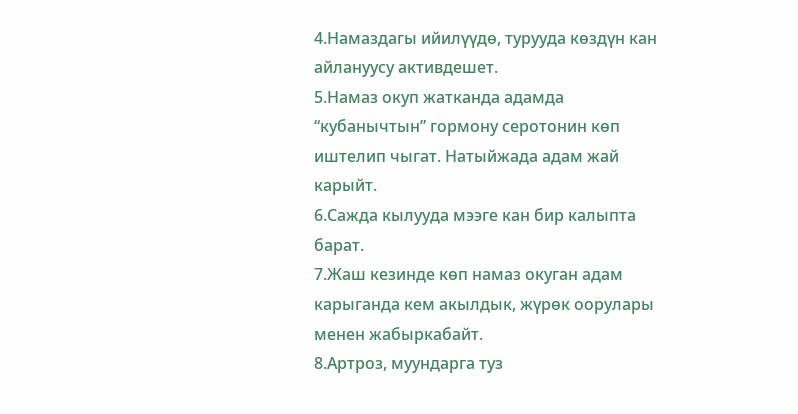4.Намаздагы ийилүүдө, турууда көздүн кан
айлануусу активдешет.
5.Намаз окуп жатканда адамда
“кубанычтын” гормону серотонин көп
иштелип чыгат. Натыйжада адам жай
карыйт.
6.Сажда кылууда мээге кан бир калыпта
барат.
7.Жаш кезинде көп намаз окуган адам
карыганда кем акылдык, жүрөк оорулары
менен жабыркабайт.
8.Артроз, муундарга туз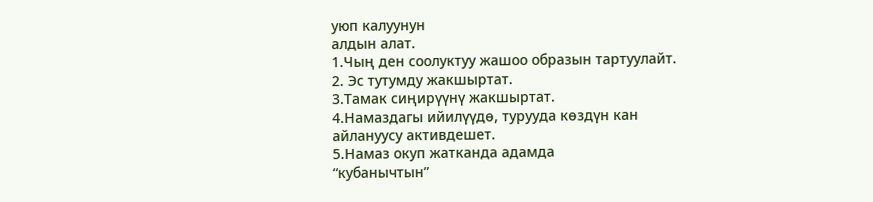уюп калуунун
алдын алат.
1.Чың ден соолуктуу жашоо образын тартуулайт.
2. Эс тутумду жакшыртат.
3.Тамак сиңирүүнү жакшыртат.
4.Намаздагы ийилүүдө, турууда көздүн кан
айлануусу активдешет.
5.Намаз окуп жатканда адамда
“кубанычтын”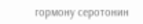гормону серотонин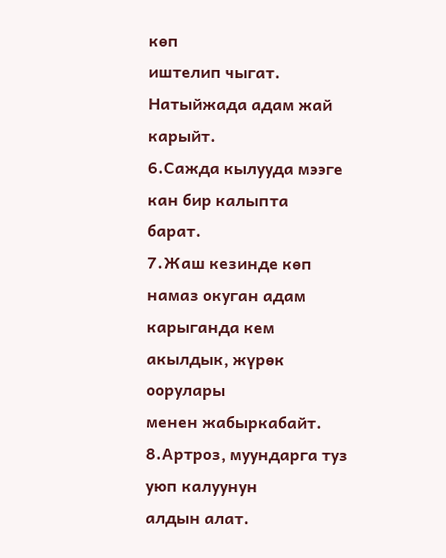көп
иштелип чыгат. Натыйжада адам жай
карыйт.
6.Сажда кылууда мээге кан бир калыпта
барат.
7.Жаш кезинде көп намаз окуган адам
карыганда кем акылдык, жүрөк оорулары
менен жабыркабайт.
8.Артроз, муундарга туз уюп калуунун
алдын алат.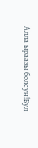Алла ыраазы болсун!Бул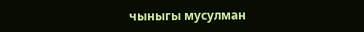чыныгы мусулман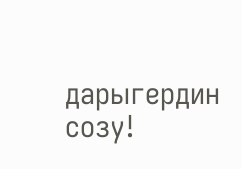дарыгердин созу!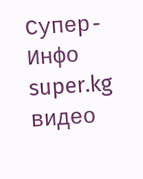Супер-Инфо
super.kg
видео